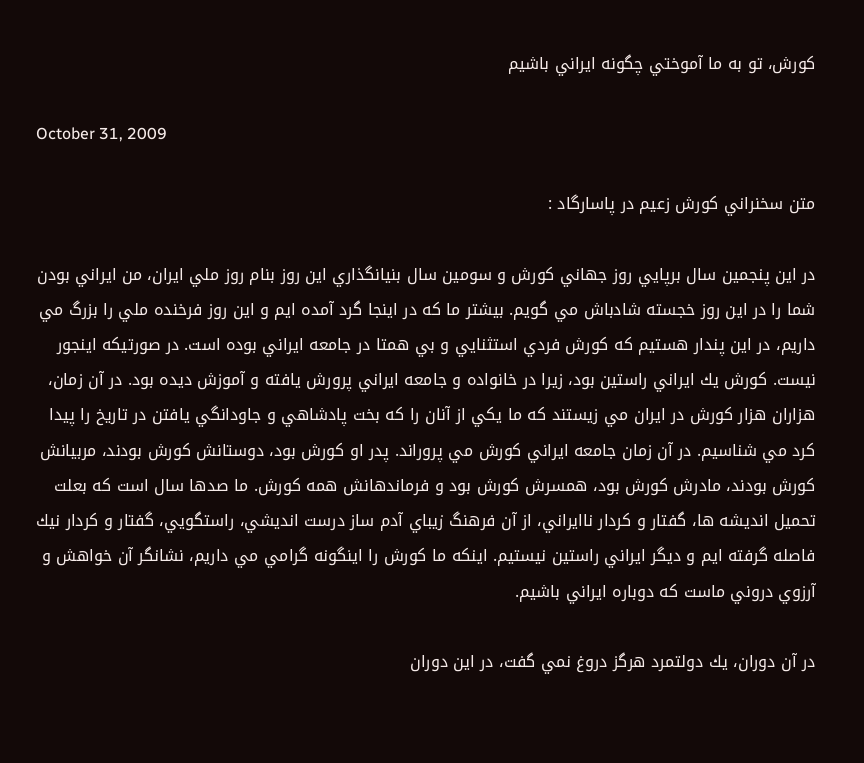كورش، تو به ما آموختي چگونه ايراني باشيم

October 31, 2009

متن سخنراني كورش زعيم در پاسارگاد :

در اين پنجمين سال برپايي روز جهاني كورش و سومين سال بنيانگذاري اين روز بنام روز ملي ايران، من ايراني بودن شما را در اين روز خجسته شادباش مي گويم. بيشتر ما كه در اينجا گرد آمده ايم و اين روز فرخنده ملي را بزرگ مي داريم، در اين پندار هستيم كه كورش فردي استثنايي و بي همتا در جامعه ايراني بوده است. در صورتيكه اينجور نيست. كورش يك ايراني راستين بود، زيرا در خانواده و جامعه ايراني پرورش يافته و آموزش ديده بود. در آن زمان، هزاران هزار كورش در ايران مي زيستند كه ما يكي از آنان را كه بخت پادشاهي و جاودانگي يافتن در تاريخ را پيدا كرد مي شناسيم. در آن زمان جامعه ايراني كورش مي پروراند. پدر او كورش بود، دوستانش كورش بودند، مربيانش كورش بودند، مادرش كورش بود، همسرش كورش بود و فرماندهانش همه كورش. ما صدها سال است كه بعلت تحميل انديشه ها، گفتار و كردار ناايراني، از آن فرهنگ زيباي آدم ساز درست انديشي، راستگويي، گفتار و كردار نيك فاصله گرفته ايم و ديگر ايراني راستين نيستيم. اينكه ما كورش را اينگونه گرامي مي داريم، نشانگر آن خواهش و آرزوي دروني ماست كه دوباره ايراني باشيم.

در آن دوران، يك دولتمرد هرگز دروغ نمي گفت، در اين دوران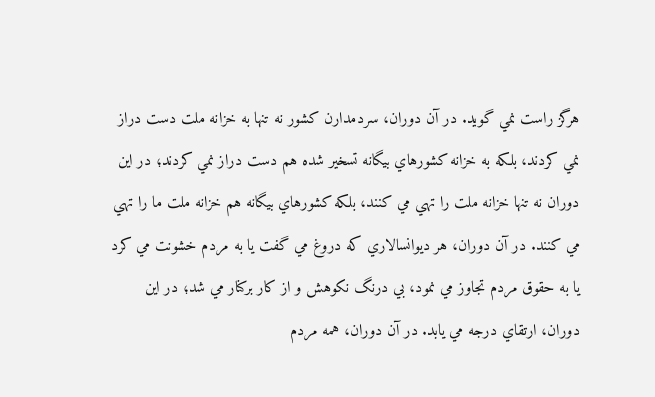هرگز راست نمي گويد. در آن دوران، سردمدارن كشور نه تنها به خزانه ملت دست دراز نمي كردند، بلكه به خزانه كشورهاي بيگانه تسخير شده هم دست دراز نمي كردند؛ در اين دوران نه تنها خزانه ملت را تهي مي كنند، بلكه كشورهاي بيگانه هم خزانه ملت ما را تهي مي كنند. در آن دوران، هر ديوانسالاري كه دروغ مي گفت يا به مردم خشونت مي كرد يا به حقوق مردم تجاوز مي نمود، بي درنگ نكوهش و از كار بركنار مي شد؛ در اين دوران، ارتقاي درجه مي يابد. در آن دوران، همه مردم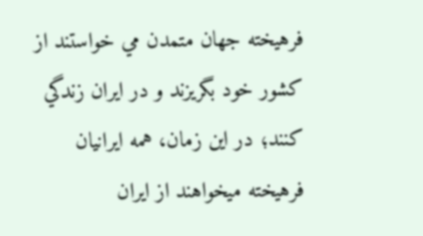فرهيخته جهان متمدن مي خواستند از كشور خود بگريزند و در ايران زندگي كنند؛ در اين زمان، همه ايرانيان فرهيخته ميخواهند از ايران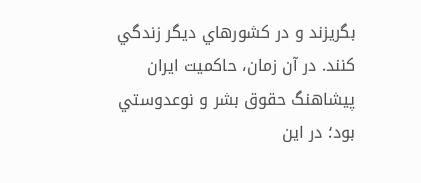بگريزند و در كشورهاي ديگر زندگي كنند. در آن زمان، حاكميت ايران پيشاهنگ حقوق بشر و نوعدوستي بود؛ در اين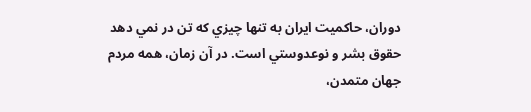دوران، حاكميت ايران به تنها چيزي كه تن در نمي دهد حقوق بشر و نوعدوستي است. در آن زمان، همه مردم جهان متمدن،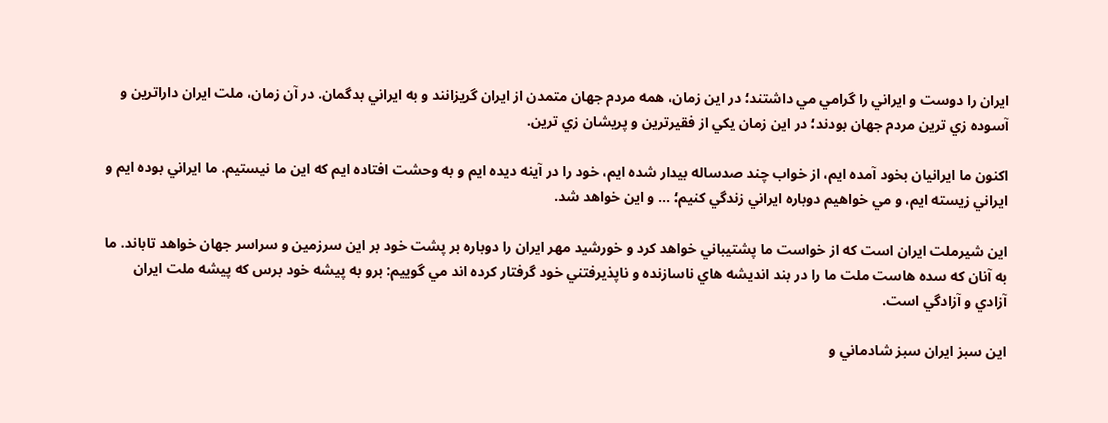ايران را دوست و ايراني را گرامي مي داشتند؛ در اين زمان، همه مردم جهان متمدن از ايران گريزانند و به ايراني بدگمان. در آن زمان، ملت ايران داراترين و آسوده زي ترين مردم جهان بودند؛ در اين زمان يكي از فقيرترين و پريشان زي ترين.

اكنون ما ايرانيان بخود آمده ايم، از خواب چند صدساله بيدار شده ايم، خود را در آينه ديده ايم و به وحشت افتاده ايم كه اين ما نيستيم. ما ايراني بوده ايم و ايراني زيسته ايم، و مي خواهيم دوباره ايراني زندگي كنيم؛ … و اين خواهد شد.

اين شيرملت ايران است كه از خواست ما پشتيباني خواهد كرد و خورشيد مهر ايران را دوباره بر پشت خود بر اين سرزمين و سراسر جهان خواهد تاباند. ما به آنان كه سده هاست ملت ما را در بند انديشه هاي ناسازنده و ناپذيرفتني خود گرفتار كرده اند مي گوييم: برو به پيشه خود برس كه پيشه ملت ايران آزادي و آزادگي است.

اين سبز ايران سبز شادماني و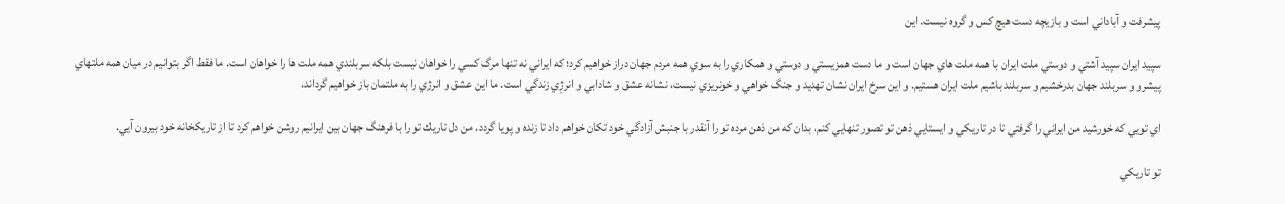پيشرفت و آباداني است و بازيچه دست هيچ كس و گروه نيست. اين

سپيد ايران سپيد آشتي و دوستي ملت ايران با همه ملت هاي جهان است و ما دست همزيستي و دوستي و همكاري را به سوي همه مردم جهان دراز خواهيم كرد؛ كه ايراني نه تنها مرگ كسي را خواهان نيست بلكه سربلندي همه ملت ها را خواهان است. ما فقط اگر بتوانيم در ميان همه ملتهاي پيشرو و سربلند جهان بدرخشيم و سربلند باشيم ملت ايران هستيم. و اين سرخ ايران نشان تهديد و جنگ خواهي و خونريزي نيست، نشانه عشق و شادابي و انرژِي زندگي است. ما اين عشق و انرژي را به ملتمان باز خواهيم گرداند.

اي تويي كه خورشيد من ايراني را گرفتي تا در تاريكي و ايستايي ذهن تو تصور تنهايي كنم، بدان كه من ذهن مرده تو را آنقدر با جنبش آزادگي خود تكان خواهم داد تا زنده و پويا گردد. من دل تاريك تو را با فرهنگ جهان بين ايرانيم روشن خواهم كرد تا از تاريكخانه خود بيرون آيي.

تو تاريكي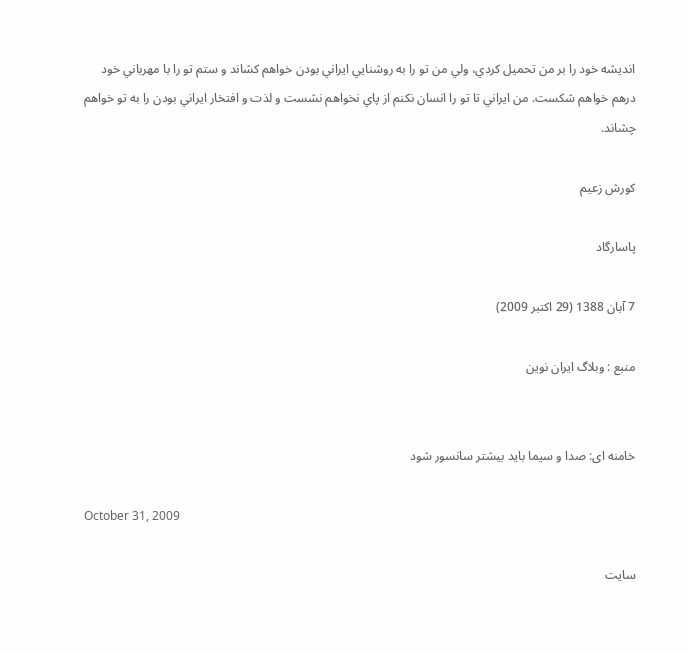انديشه خود را بر من تحميل كردي، ولي من تو را به روشنايي ايراني بودن خواهم كشاند و ستم تو را با مهرباني خود درهم خواهم شكست. من ايراني تا تو را انسان نكنم از پاي نخواهم نشست و لذت و افتخار ايراني بودن را به تو خواهم چشاند.

كورش زعيم

پاسارگاد

7 آبان 1388 (29 اكتبر 2009)

منبع : وبلاگ ايران نوين


خامنه ای: صدا و سیما باید بیشتر سانسور شود

October 31, 2009

سایت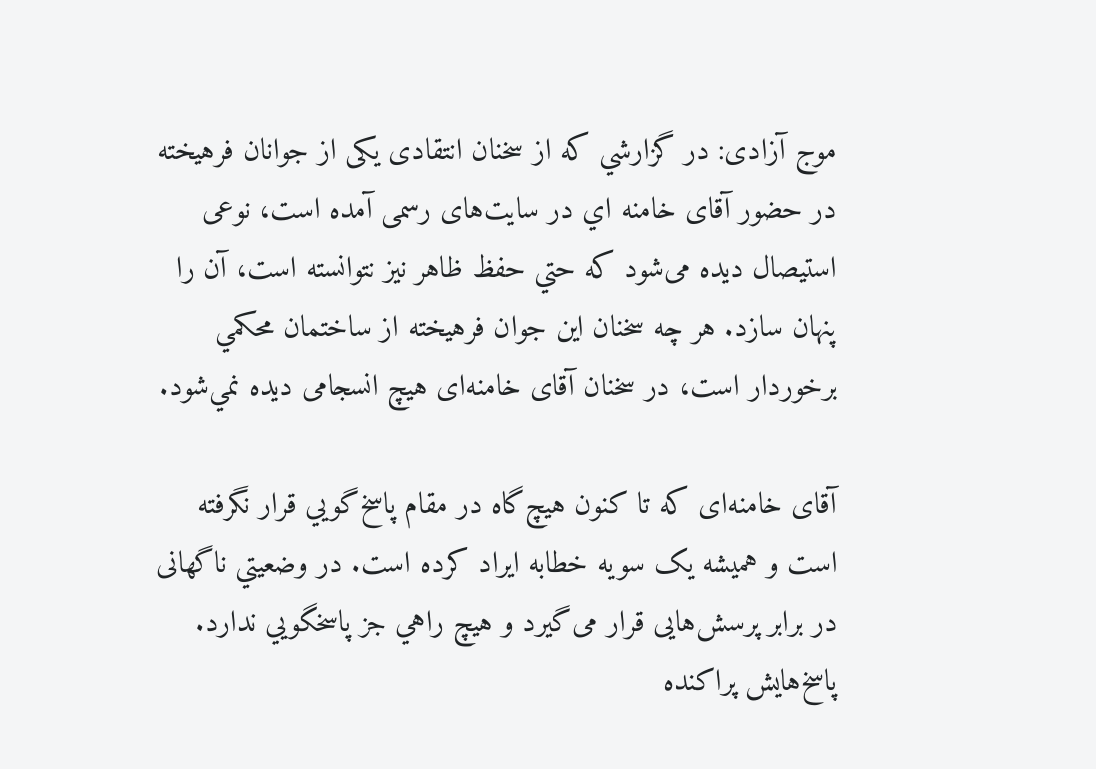موج آزادی: در گزارشي که از سخنان انتقادی يکی از جوانان فرهیخته در حضور آقای خامنه اي در سایت‌های رسمی آمده است، نوعی استيصال دیده می‌شود که حتي حفظ ظاهر نیز نتوانسته است، آن را پنهان سازد. هر چه سخنان این جوان فرهیخته از ساختمان محکمي برخوردار است، در سخنان آقای خامنه‌ای هیچ انسجامی ديده نمي‌شود.

آقای خامنه‌ای که تا کنون هیچ‌گاه در مقام پاسخ‌گویي قرار نگرفته است و همیشه یک سویه خطابه ایراد کرده است. در وضعیتي ناگهانی در برابر پرسش‌هایی قرار می‌گيرد و هيچ راهي جز پاسخگویي ندارد. پاسخ‌هایش پراکنده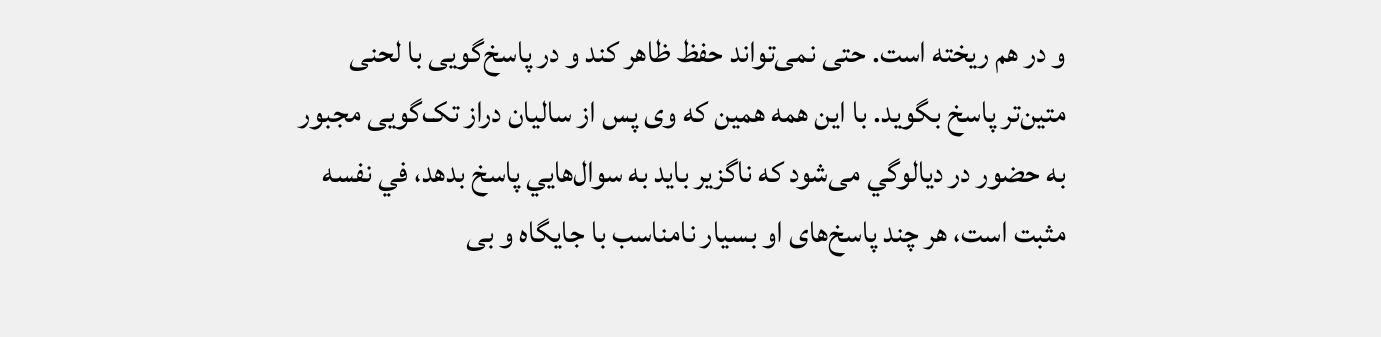و در هم ريخته است. حتی نمی‌تواند حفظ ظاهر کند و در پاسخ‌گویی با لحنی متین‌تر پاسخ بگوید. با این همه همین که وی پس از سالیان دراز تک‌گويی مجبور به حضور در دیالوگي می‌شود که ناگزیر باید به سوال‌هايي پاسخ بدهد، في نفسه مثبت است، هر چند پاسخ‌های او بسیار نامناسب با جایگاه و بی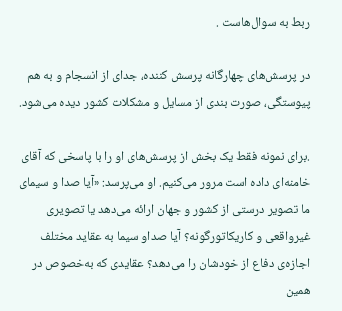ربط به سوال‌هاست .

در پرسش‌های چهارگانه پرسش کننده، جدای از انسجام و به هم پیوستگی، صورت بندی از مسایل و مشکلات کشور دیده می‌شود.

.برای نمونه فقط یک بخش از پرسش‌های او را با پاسخی که آقای خامنه‌ای داده است مرور می‌کنيم. او می‌پرسد: «آیا صدا و سیمای ما تصویر درستی از كشور و جهان ارائه می‌دهد یا تصویری غیرواقعی و كاریكاتورگونه؟ آیا صداو سیما به عقاید مختلف اجازه‌ی دفاع از خودشان را می‌دهد؟ عقایدی كه به‌خصوص در همین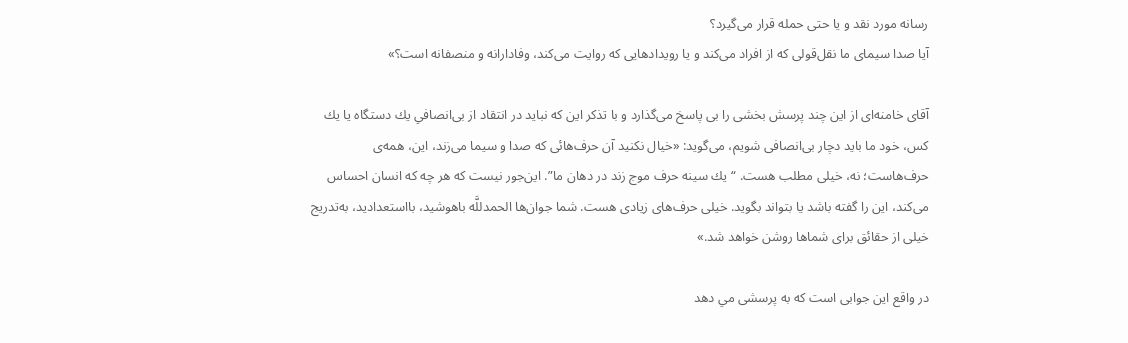رسانه مورد نقد و یا حتی حمله قرار می‌گیرد؟
آیا صدا سیمای ما نقل‌قولی كه از افراد می‌كند و یا رویدادهایی كه روایت می‌كند، وفادارانه و منصفانه است؟»

آقای خامنه‌ای از این چند پرسش بخشی را بی پاسخ می‌گذارد و با تذکر این که نباید در انتقاد از بى‌انصافىِ یك دستگاه یا یك كس، خود ما باید دچار بى‌انصافى شویم، می‌گوید: «خیال نكنید آن حرف‌هائى كه صدا و سیما می‌زند، این، همه‌ى حرف‌هاست؛ نه، خیلى مطلب هست. “یك سینه حرف موج زند در دهان ما”. این‌جور نیست كه هر چه كه انسان احساس می‌كند، این را گفته باشد یا بتواند بگوید. خیلى حرف‌هاى زیادى هست. شما جوان‌ها الحمدللَّه باهوشید، بااستعدادید، به‌تدریج خیلى از حقائق براى شماها روشن خواهد شد.»

در واقع اين جوابی است که به پرسشی مي دهد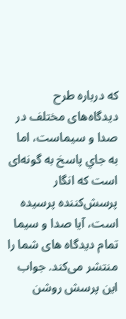که درباره طرح دیدگاه‌های مختلف در صدا و سیماست، اما به جاي پاسخ به گونه‌ای است که انگار پرسش‌کننده پرسیده است، آيا صدا و سيما تمام دیدگاه های شما را منتشر می‌کند. جواب این پرسش روشن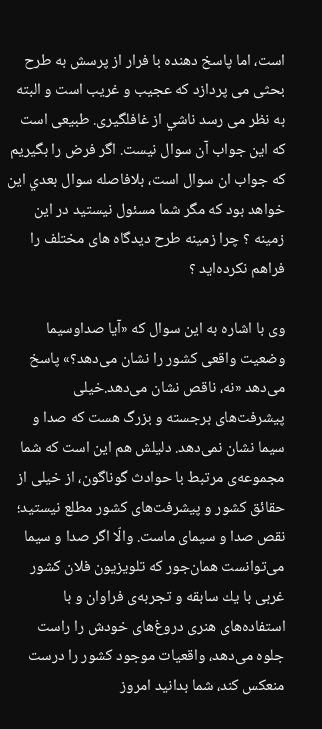است، اما پاسخ دهنده با فرار از پرسش به طرح بحثی می پردازد که عجيب و غریب است و البته به نظر می رسد ناشي از غافلگیری. طبیعی است که این جواب آن سوال نيست. اگر فرض را بگيریم که جواب ان سوال است، بلافاصله سوال بعدي اين خواهد بود که مگر شما مسئول نيستید در این زمینه ؟ چرا زمينه طرح دیدگاه های مختلف را فراهم نکرده‌اید ؟

وی با اشاره به این سوال كه «آیا صداوسیما وضعیت واقعى كشور را نشان می‌دهد؟» پاسخ می‌دهد «نه، ناقص نشان می‌دهد.خیلى پیشرفت‌هاى برجسته و بزرگ هست كه صدا و سیما نشان نمی‌دهد. دلیلش هم این است كه شما مجموعه‌ى مرتبط با حوادث گوناگون، از خیلى از حقائق كشور و پیشرفت‌هاى كشور مطلع نیستید؛ نقص صدا و سیماى ماست. والّا اگر صدا و سیما می‌توانست همان‌جور كه تلویزیون فلان كشور غربى با یك سابقه و تجربه‌ى فراوان و با استفاده‌هاى هنرى دروغ‌هاى خودش را راست جلوه می‌دهد، واقعیات موجود كشور را درست منعكس كند، شما بدانید امروز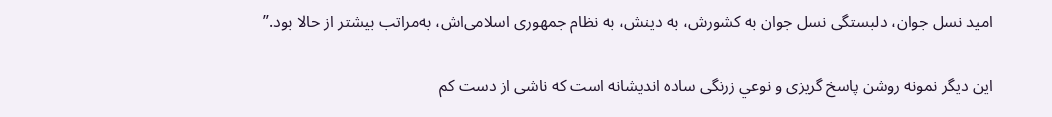امید نسل جوان، دلبستگى نسل جوان به كشورش، به دینش، به نظام جمهورى اسلامى‌اش، به‌مراتب بیشتر از حالا بود.”

اين دیگر نمونه روشن پاسخ گریزی و نوعي زرنگی ساده اندیشانه است که ناشی از دست کم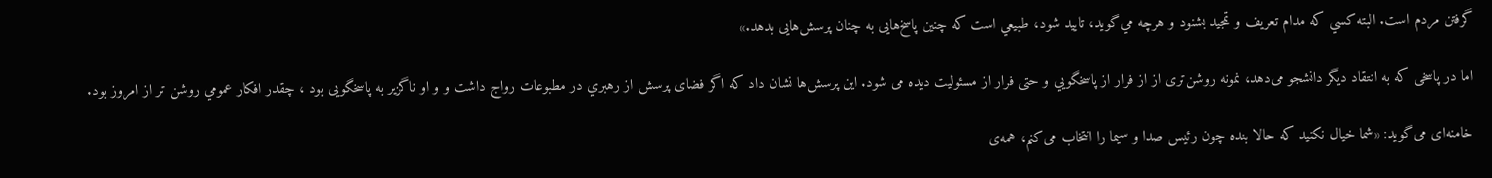گرفتن مردم است. البته کسي که مدام تعريف و تمجید بشنود و هرچه مي‌گوید، تایید شود، طبیعي است که چنين پاسخ‌هايی به چنان پرسش‌هايی بدهد.»

اما در پاسخی که به انتقاد دیگر دانشجو می‌دهد، نمونه روشن‌تری از از فرار از پاسخگويي و حتی فرار از مسئولیت ديده می شود. این پرسش‌ها نشان داد که اگر فضای پرسش از رهبري در مطبوعات رواج داشت و و او ناگزیر به پاسخگویی بود ، چقدر افکار عمومي روشن تر از امروز بود.

خامنه‌ای می‌گوید: «شما خیال نكنید كه حالا بنده چون رئیس صدا و سیما را انتخاب می‌كنم، همه‌ى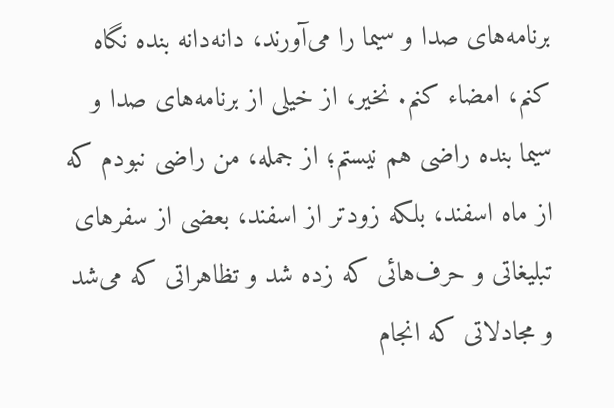برنامه‌هاى صدا و سیما را مى‌آورند، دانه‌دانه بنده نگاه كنم، امضاء كنم. نخیر، از خیلى از برنامه‌هاى صدا و سیما بنده راضى هم نیستم؛ از جمله، من راضى نبودم كه از ماه اسفند، بلكه زودتر از اسفند، بعضى از سفرهاى تبلیغاتى و حرف‌هائى كه زده شد و تظاهراتى كه می‌شد و مجادلاتى كه انجام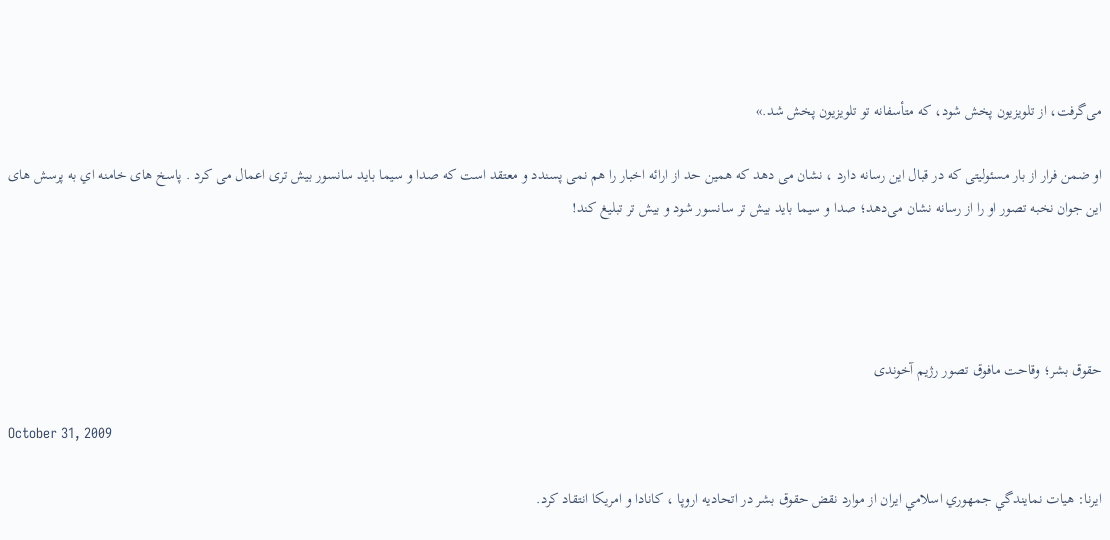می‌گرفت، از تلویزیون پخش شود، كه متأسفانه تو تلویزیون پخش شد.»

او ضمن فرار از بار مسئولیتی که در قبال اين رسانه دارد ، نشان می دهد که همین حد از ارائه اخبار را هم نمی پسندد و معتقد است که صدا و سیما باید سانسور بیش تری اعمال می کرد . پاسخ های خامنه اي به پرسش های این جوان نخبه تصور او را از رسانه نشان می‌دهد؛ صدا و سیما باید بیش تر سانسور شود و بیش تر تبليغ کند!




حقوق بشر؛ وقاحت مافوق تصور رژیم آخوندی

October 31, 2009

ایرنا: هيات نمايندگي جمهوري اسلامي ايران از موارد نقض حقوق بشر در اتحاديه اروپا ، كانادا و امريكا انتقاد كرد.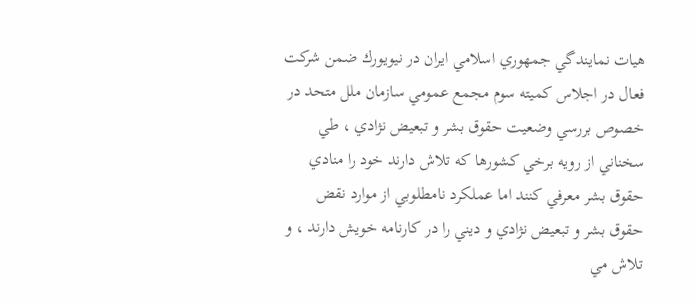هيات نمايندگي جمهوري اسلامي ايران در نيويورك ضمن شركت فعال در اجلاس كميته سوم مجمع عمومي سازمان ملل متحد در خصوص بررسي وضعيت حقوق بشر و تبعيض نژادي ، طي سخناني از رويه برخي كشورها كه تلاش دارند خود را منادي حقوق بشر معرفي كنند اما عملكرد نامطلوبي از موارد نقض حقوق بشر و تبعيض نژادي و ديني را در كارنامه خويش دارند ، و تلاش مي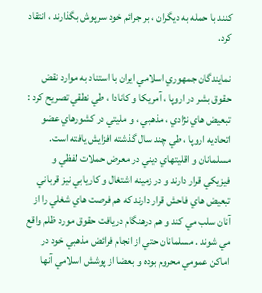كنند با حمله به ديگران ، بر جرائم خود سرپوش بگذارند ، انتقاد كرد.

نمايندگان جمهوري اسلامي ايران با استناد به موارد نقض حقوق بشر در اروپا ، آمريكا و كانادا ، طي نطقي تصريح كرد : تبعيض هاي نژادي ، مذهبي ، و مليتي در كشورهاي عضو اتحاديه اروپا ، طي چند سال گذشته افزايش يافته است. مسلمانان و اقليتهاي ديني در معرض حملات لفظي و فيزيكي قرار دارند و در زمينه اشتغال و كاريابي نيز قرباني تبعيض هاي فاحش قرار دارند كه هم فرصت هاي شغلي را از آنان سلب مي كند و هم درهنگام دريافت حقوق مورد ظلم واقع مي شوند . مسلمانان حتي از انجام فرائض مذهبي خود در اماكن عمومي محروم بوده و بعضا از پوشش اسلامي آنها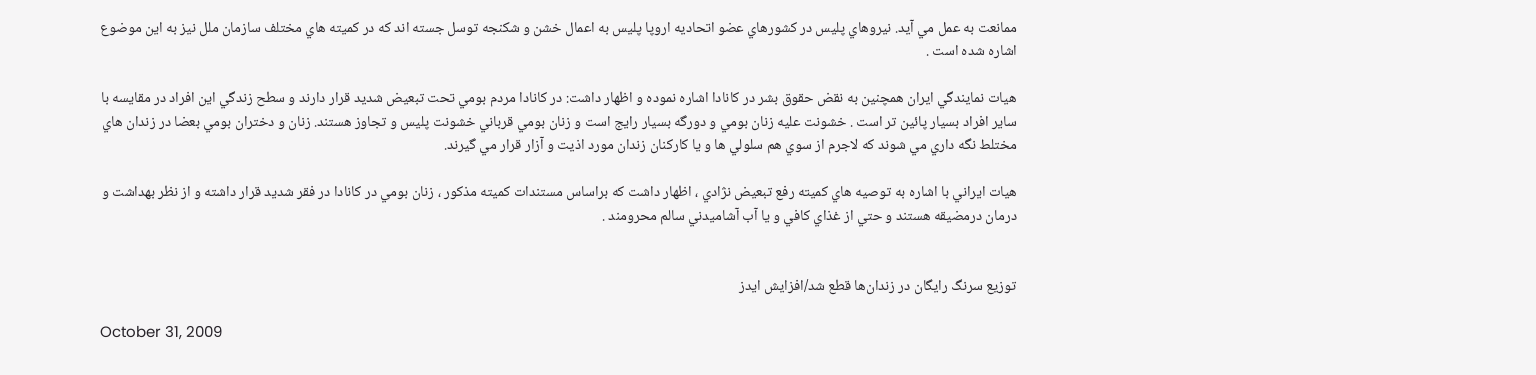ممانعت به عمل مي آيد. نيروهاي پليس در كشورهاي عضو اتحاديه اروپا پليس به اعمال خشن و شكنجه توسل جسته اند كه در كميته هاي مختلف سازمان ملل نيز به اين موضوع اشاره شده است .

هيات نمايندگي ايران همچنين به نقض حقوق بشر در كانادا اشاره نموده و اظهار داشت: در كانادا مردم بومي تحت تبعيض شديد قرار دارند و سطح زندگي اين افراد در مقايسه با ساير افراد بسيار پائين تر است . خشونت عليه زنان بومي و دورگه بسيار رايج است و زنان بومي قرباني خشونت پليس و تجاوز هستند. زنان و دختران بومي بعضا در زندان هاي مختلط نگه داري مي شوند كه لاجرم از سوي هم سلولي ها و يا كاركنان زندان مورد اذيت و آزار قرار مي گيرند.

هيات ايراني با اشاره به توصيه هاي كميته رفع تبعيض نژادي ، اظهار داشت كه براساس مستندات كميته مذكور ، زنان بومي در كانادا در فقر شديد قرار داشته و از نظر بهداشت و درمان درمضيقه هستند و حتي از غذاي كافي و يا آب آشاميدني سالم محرومند .


توزيع سرنگ رايگان در زندان‌ها قطع شد/افزایش ایدز

October 31, 2009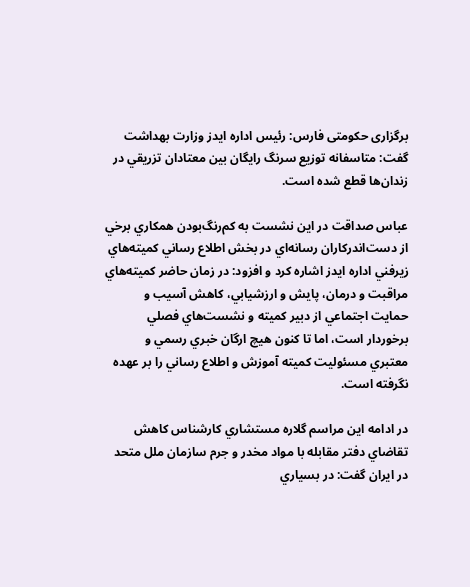برگزاری حکومتی فارس: رئيس اداره ايدز وزارت بهداشت گفت: متاسفانه توزيع سرنگ رايگان بين معتادان تزريقي در زندان‌ها قطع شده است.

عباس صداقت در اين نشست به كم‌رنگ‌بودن همكاري برخي از دست‌اندركاران رسانه‌اي در بخش اطلاع رساني كميته‌هاي زيرفني اداره ايدز اشاره كرد و افزود: در زمان حاضر كميته‌هاي مراقبت و درمان، پايش و ارزشيابي، كاهش آسيب و حمايت اجتماعي از دبير كميته و نشست‌هاي فصلي برخوردار است، اما تا كنون هيچ ارگان خبري رسمي و معتبري مسئوليت كميته آموزش و اطلاع رساني را بر عهده نگرفته است.

در ادامه اين مراسم گلاره مستشاري كارشناس كاهش تقاضاي دفتر مقابله با مواد مخدر و جرم سازمان ملل متحد در ايران گفت: در بسياري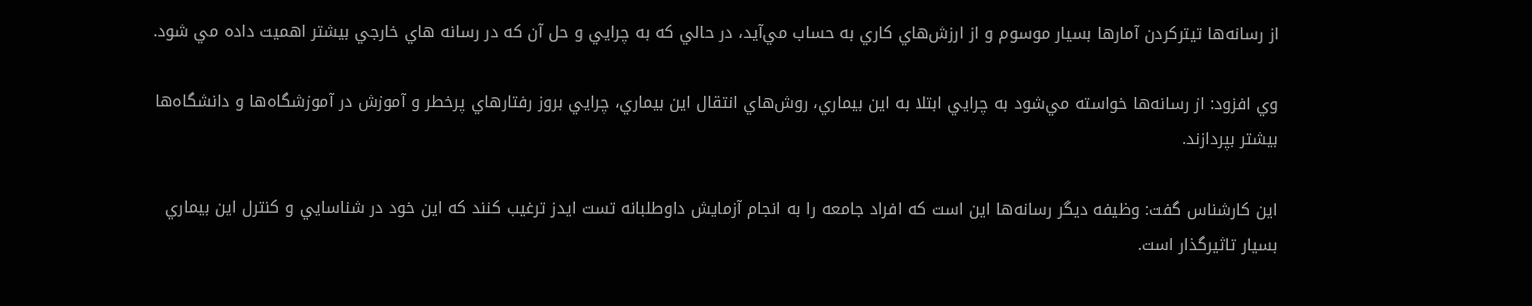از رسانه‌ها تيتركردن آمارها بسيار موسوم و از ارزش‌هاي كاري به حساب مي‌آيد، در حالي كه به چرايي و حل آن كه در رسانه هاي خارجي بيشتر اهميت داده مي شود.

وي افزود: از رسانه‌ها خواسته مي‌شود به چرايي ابتلا به اين بيماري، روش‌هاي انتقال اين بيماري‌، چرايي بروز رفتارهاي پرخطر و آموزش در آموزشگاه‌ها و دانشگاه‌ها بيشتر بپردازند.

اين كارشناس گفت: وظيفه ديگر رسانه‌ها اين است كه افراد جامعه را به انجام آزمايش داوطلبانه تست ايدز ترغيب كنند كه اين خود در شناسايي و كنترل اين بيماري بسيار تاثيرگذار است.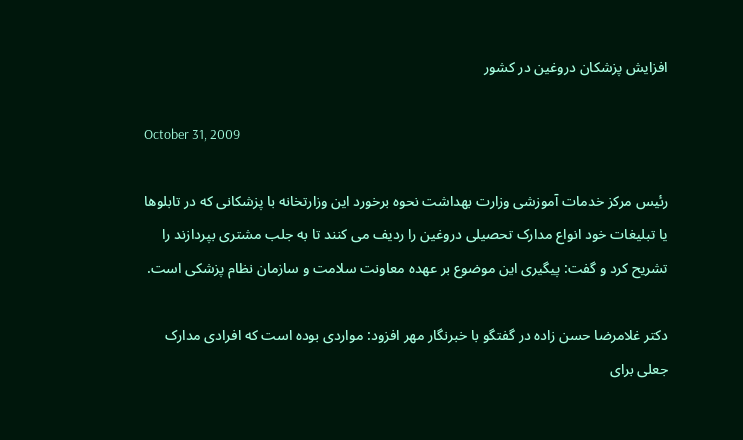افزایش پزشکان دروغین در کشور

October 31, 2009

رئیس مرکز خدمات آموزشی وزارت بهداشت نحوه برخورد این وزارتخانه با پزشکانی که در تابلوها یا تبلیغات خود انواع مدارک تحصیلی دروغین را ردیف می کنند تا به جلب مشتری بپردازند را تشریح کرد و گفت: پیگیری این موضوع بر عهده معاونت سلامت و سازمان نظام پزشکی است.

دکتر غلامرضا حسن زاده در گفتگو با خبرنگار مهر افزود: مواردی بوده است که افرادی مدارک جعلی برای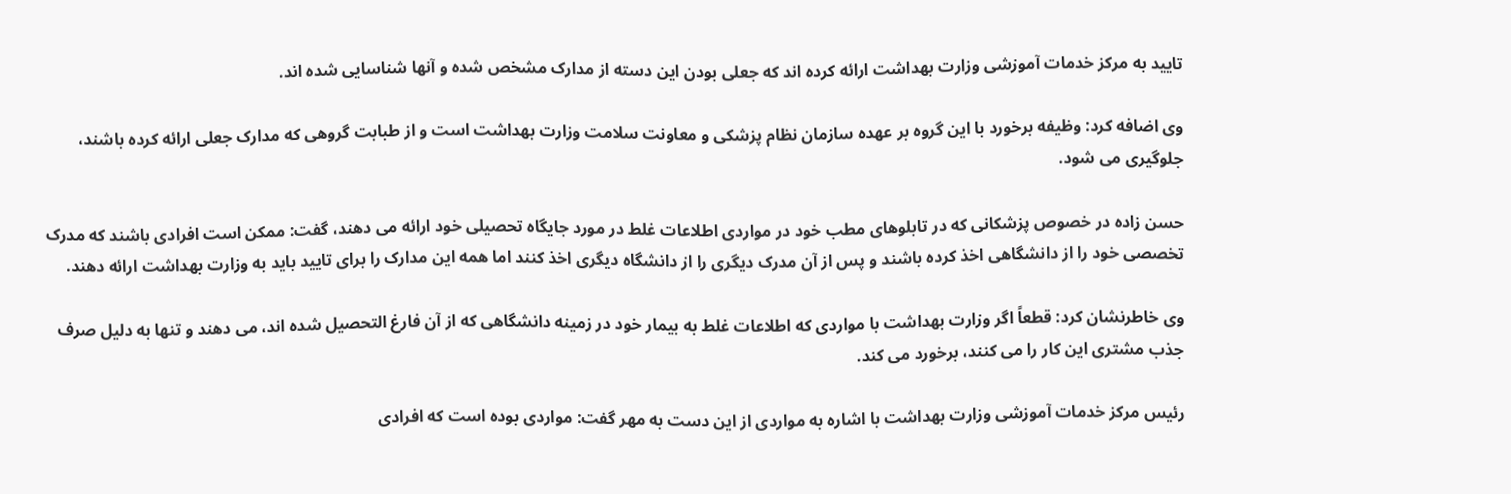تایید به مرکز خدمات آموزشی وزارت بهداشت ارائه کرده اند که جعلی بودن این دسته از مدارک مشخص شده و آنها شناسایی شده اند.

وی اضافه کرد: وظیفه برخورد با این گروه بر عهده سازمان نظام پزشکی و معاونت سلامت وزارت بهداشت است و از طبابت گروهی که مدارک جعلی ارائه کرده باشند، جلوگیری می شود.

حسن زاده در خصوص پزشکانی که در تابلوهای مطب خود در مواردی اطلاعات غلط در مورد جایگاه تحصیلی خود ارائه می دهند، گفت: ممکن است افرادی باشند که مدرک تخصصی خود را از دانشگاهی اخذ کرده باشند و پس از آن مدرک دیگری را از دانشگاه دیگری اخذ کنند اما همه این مدارک را برای تایید باید به وزارت بهداشت ارائه دهند.

وی خاطرنشان کرد: قطعاً اگر وزارت بهداشت با مواردی که اطلاعات غلط به بیمار خود در زمینه دانشگاهی که از آن فارغ التحصیل شده اند، می دهند و تنها به دلیل صرف جذب مشتری این کار را می کنند، برخورد می کند.

رئیس مرکز خدمات آموزشی وزارت بهداشت با اشاره به مواردی از این دست به مهر گفت: مواردی بوده است که افرادی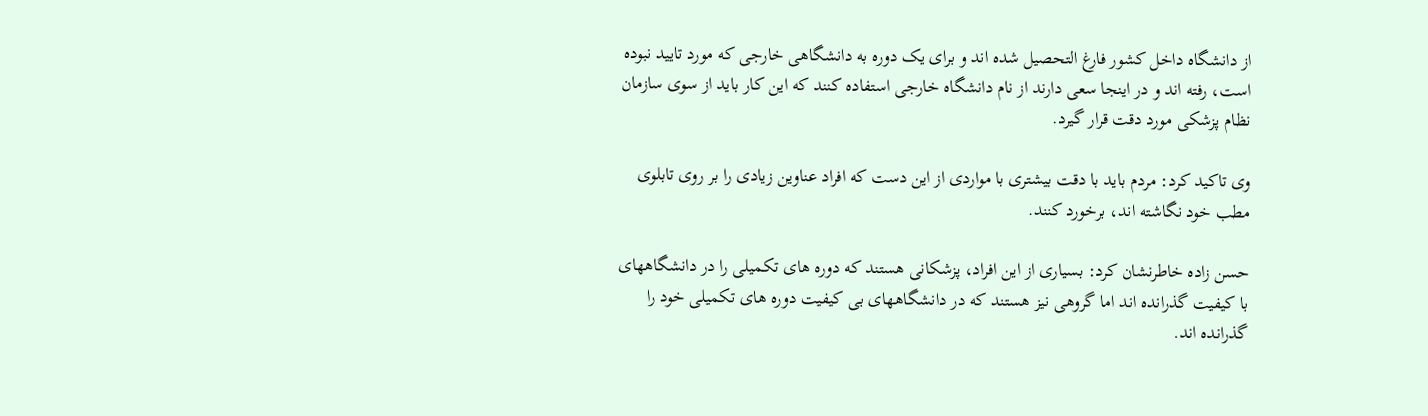از دانشگاه داخل کشور فارغ التحصیل شده اند و برای یک دوره به دانشگاهی خارجی که مورد تایید نبوده است، رفته اند و در اینجا سعی دارند از نام دانشگاه خارجی استفاده کنند که این کار باید از سوی سازمان نظام پزشکی مورد دقت قرار گیرد.

وی تاکید کرد: مردم باید با دقت بیشتری با مواردی از این دست که افراد عناوین زیادی را بر روی تابلوی مطب خود نگاشته اند، برخورد کنند.

حسن زاده خاطرنشان کرد: بسیاری از این افراد، پزشکانی هستند که دوره های تکمیلی را در دانشگاههای با کیفیت گذرانده اند اما گروهی نیز هستند که در دانشگاههای بی کیفیت دوره های تکمیلی خود را گذرانده اند.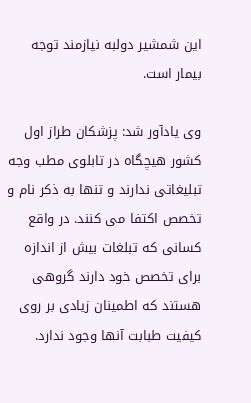این شمشیر دولبه نیازمند توجه بیمار است.

وی یادآور شد: پزشکان طراز اول کشور هیچگاه در تابلوی مطب وجه تبلیغاتی ندارند و تنها به ذکر نام و تخصص اکتفا می کنند. در واقع کسانی که تبلغات بیش از اندازه برای تخصص خود دارند گروهی هستند که اطمینان زیادی بر روی کیفیت طبابت آنها وجود ندارد.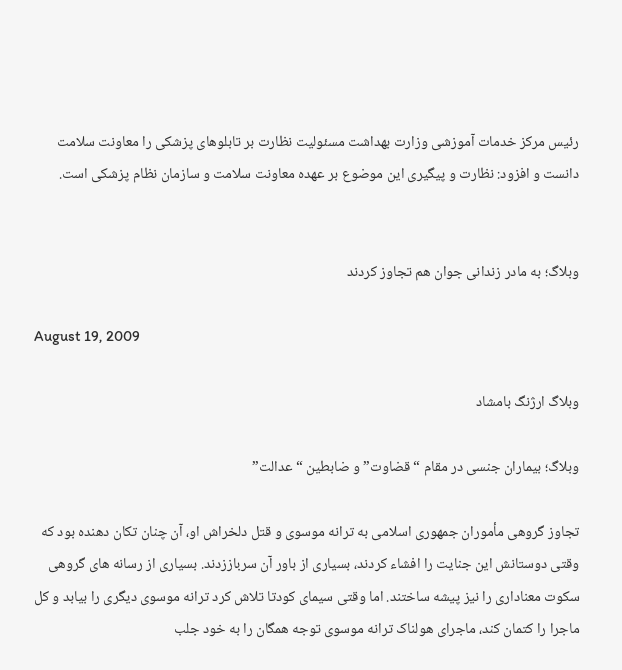رئیس مرکز خدمات آموزشی وزارت بهداشت مسئولیت نظارت بر تابلوهای پزشکی را معاونت سلامت دانست و افزود: نظارت و پیگیری این موضوع بر عهده معاونت سلامت و سازمان نظام پزشکی است.


وبلاگ؛ به مادر زندانی جوان هم تجاوز کردند

August 19, 2009

وبلاگ ارژنگ بامشاد

وبلاگ؛ بیماران جنسی در مقام “قضاوت” و ضابطین “عدالت”

تجاوز گروهی مأموران جمهوری اسلامی به ترانه موسوی و قتل دلخراش او، آن چنان تکان دهنده بود که وقتی دوستانش این جنایت را افشاء کردند، بسیاری از باور آن سرباززدند. بسیاری از رسانه های گروهی سکوت معناداری را نیز پیشه ساختند. اما وقتی سیمای کودتا تلاش کرد ترانه موسوی دیگری را بیابد و کل ماجرا را کتمان کند، ماجرای هولناک ترانه موسوی توجه همگان را به خود جلب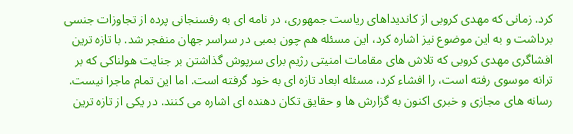کرد. زمانی که مهدی کروبی از کاندیداهای ریاست جمهوری، در نامه ای به رفسنجانی پرده از تجاوزات جنسی برداشت و به این موضوع نیز اشاره کرد، این مسئله هم چون بمبی در سراسر جهان منفجر شد. با تازه ترین افشاگری مهدی کروبی که تلاش های مقامات امنیتی رژیم برای سرپوش گذاشتن بر جنایت هولناکی که بر ترانه موسوی رفته است، را افشاء کرد، مسئله ابعاد تازه ای به خود گرفته است. اما این تمام ماجرا نیست. رسانه های مجازی و خبری اکنون به گزارش ها و حقایق تکان دهنده ای اشاره می کنند. در یکی از تازه ترین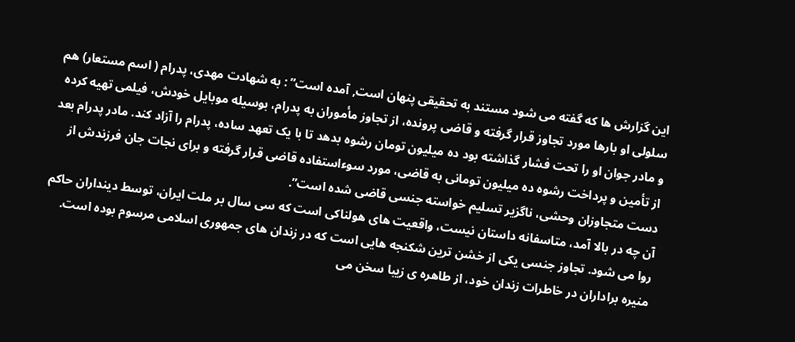این گزارش ها که گفته می شود مستند به تحقیقی پنهان است, آمده است” : به شهادت مهدی، پدرام ( اسم مستعار) هم سلولی او بارها مورد تجاوز قرار گرفته و قاضی پرونده، از تجاوز مأموران به پدرام، بوسیله موبایل خودش، فیلمی تهیه کرده و مادر جوان او را تحت فشار گذاشته بود ده میلیون تومان رشوه بدهد تا با یک تعهد ساده، پدرام را آزاد کند. مادر پدرام بعد از تأمین و پرداخت رشوه ده میلیون تومانی به قاضی، مورد سوءاستفاده قاضی قرار گرفته و برای نجات جان فرزندش از دست متجاوزان وحشی، ناگزیر تسلیم خواسته جنسی قاضی شده است”.
آن چه در بالا آمد، متاسفانه داستان نیست، واقعیت های هولناکی است که سی سال بر ملت ایران، توسط دینداران حاکم روا می شود. تجاوز جنسی یکی از خشن ترین شکنجه هایی است که در زندان های جمهوری اسلامی مرسوم بوده است. منیره براداران در خاطرات زندان خود، از طاهره ی زیبا سخن می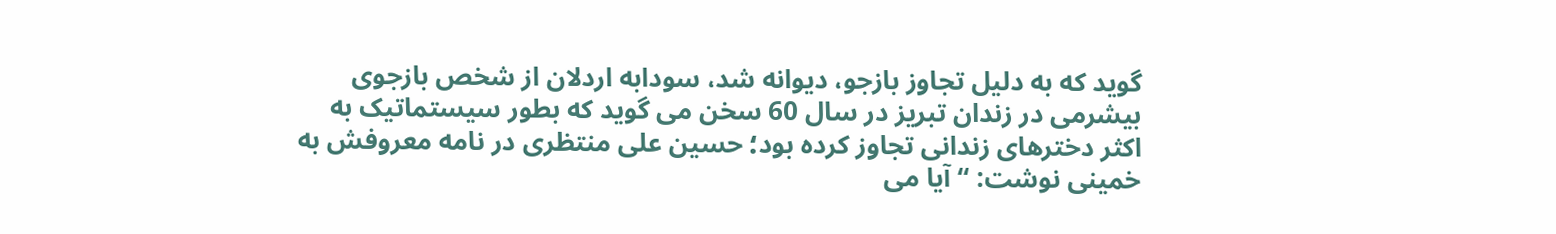گوید که به دلیل تجاوز بازجو، دیوانه شد، سودابه اردلان از شخص بازجوی بیشرمی در زندان تبریز در سال 60 سخن می گوید که بطور سیستماتیک به اکثر دخترهای زندانی تجاوز کرده بود؛ حسین علی منتظری در نامه معروفش به خمینی نوشت: “آیا می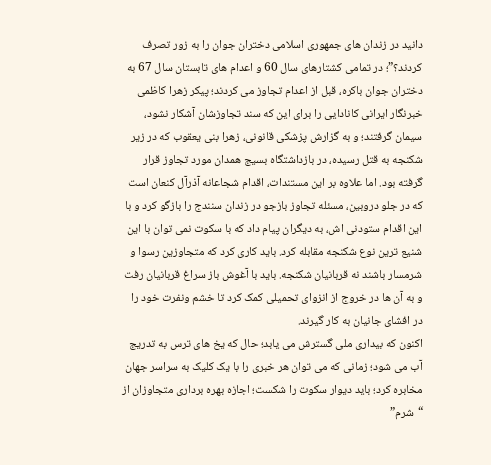دانید در زندان های جمهوری اسلامی دختران جوان را به زور تصرف کردند؟”؛ در تمامی کشتارهای سال 60 و اعدام های تابستان سال 67 به دختران جوان باکره، قبل از اعدام تجاوز می کردند؛ پیکر زهرا کاظمی خبرنگار ایرانی کانادایی را برای این که سند تجاوزشان آشکار نشود، سیمان گرفتند؛ و به گزارش پزشکی قانونی، زهرا بنی یعقوب که در زیر شکنجه به قتل رسیده، در بازداشتگاه بسیج همدان مورد تجاوز قرار گرفته بود. اما علاوه بر این مستندات، اقدام شجاعانه آذرآل کنعان است که در جلو دروبین، مسئله تجاوز بازجو در زندان سنندج را بازگو کرد و با این اقدام ستودنی اش، به دیگران پیام داد که با سکوت نمی توان با این شنیع ترین نوع شکنجه مقابله کرد. باید کاری کرد که متجاوزین رسوا و شرمسار باشند نه قربانیان شکنجه. باید با آغوش باز سراغ قربانیان رفت و به آن ها در خروج از انزوای تحمیلی کمک کرد تا خشم ونفرت خود را در افشای جانیان به کار گیرند.
اکنون که بیداری ملی گسترش می یابد؛ حال که یخ های ترس به تدریج آب می شود؛ زمانی که می توان هر خبری را با یک کلیک به سراسر جهان مخابره کرد؛ باید دیوار سکوت را شکست؛ اجازه بهره برداری متجاوزان از “شرم”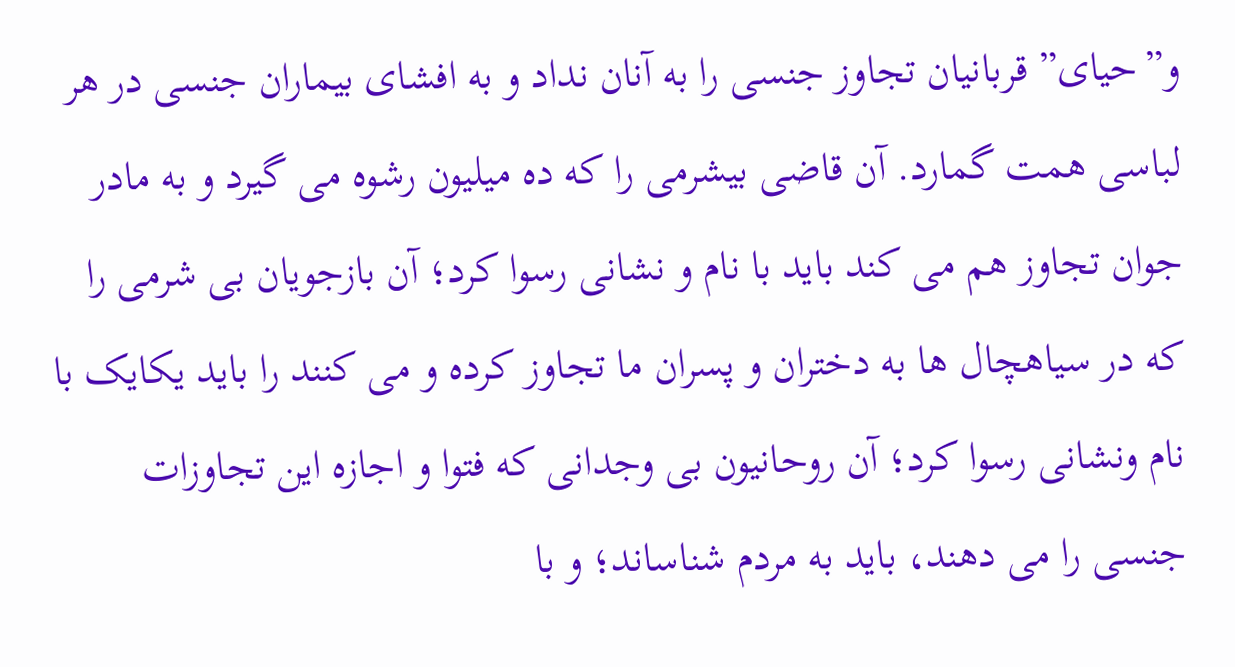و”حیای” قربانیان تجاوز جنسی را به آنان نداد و به افشای بیماران جنسی در هر لباسی همت گمارد. آن قاضی بیشرمی را که ده میلیون رشوه می گیرد و به مادر جوان تجاوز هم می کند باید با نام و نشانی رسوا کرد؛ آن بازجویان بی شرمی را که در سیاهچال ها به دختران و پسران ما تجاوز کرده و می کنند را باید یکایک با نام ونشانی رسوا کرد؛ آن روحانیون بی وجدانی که فتوا و اجازه این تجاوزات جنسی را می دهند، باید به مردم شناساند؛ و با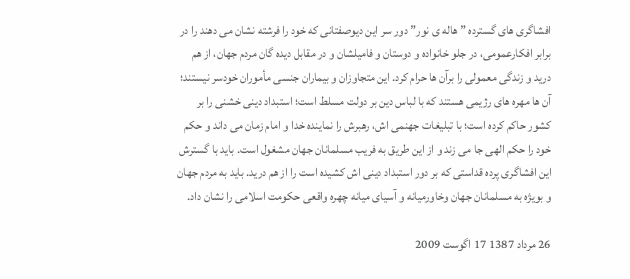افشاگری های گسترده ” هاله ی نور” دور سر این دیوصفتانی که خود را فرشته نشان می دهند را در برابر افکارعمومی، در جلو خانواده و دوستان و فامیلشان و در مقابل دیده گان مردم جهان، از هم درید و زندگی معمولی را برآن ها حرام کرد. این متجاوزان و بیماران جنسی مأموران خودسر نیستند؛ آن ها مهره های رژیمی هستند که با لباس دین بر دولت مسلط است؛ استبداد دینی خشنی را بر کشور حاکم کرده است؛ با تبلیغات جهنمی اش، رهبرش را نماینده خدا و امام زمان می داند و حکم خود را حکم الهی جا می زند و از این طریق به فریب مسلمانان جهان مشغول است. باید با گسترش این افشاگری پرده قداستی که بر دور استبداد دینی اش کشیده است را از هم درید. باید به مردم جهان و بویژه به مسلمانان جهان وخاورمیانه و آسیای میانه چهره واقعی حکومت اسلامی را نشان داد.

26 مرداد 1387 17 اگوست 2009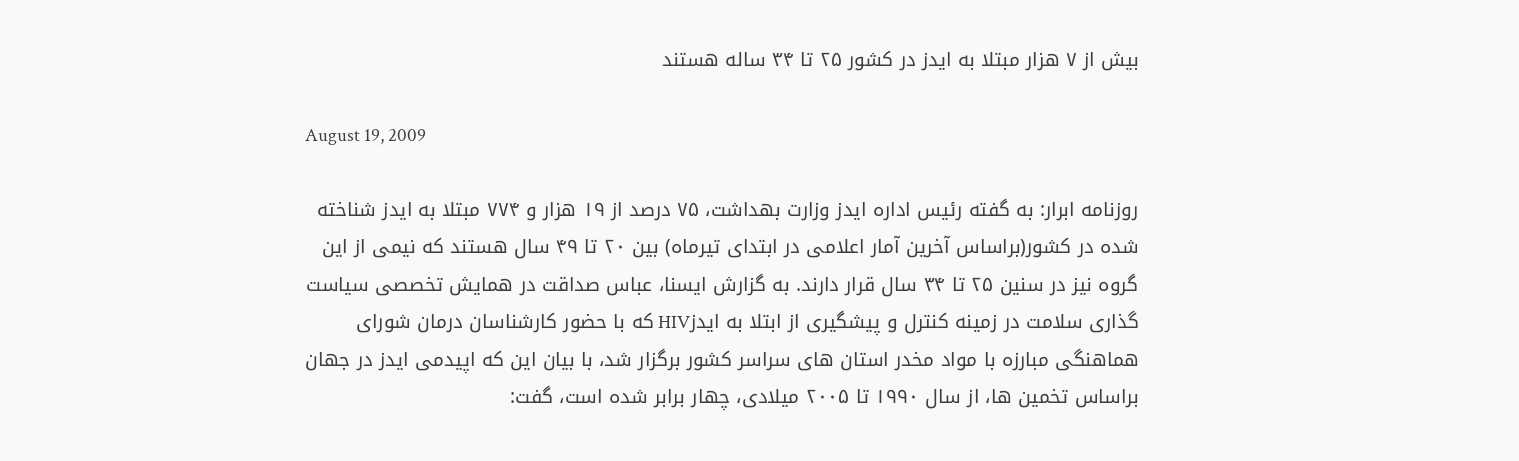بيش از ۷ هزار مبتلا به ايدز در كشور ۲۵ تا ۳۴ ساله هستند

August 19, 2009

روزنامه ابرار: به گفته رئيس اداره ايدز وزارت بهداشت، ۷۵ درصد از ۱۹ هزار و ۷۷۴ مبتلا به ايدز شناخته شده در كشور(براساس آخرين آمار اعلامى در ابتداى تيرماه) بين ۲۰ تا ۴۹ سال هستند كه نيمى از اين گروه نيز در سنين ۲۵ تا ۳۴ سال قرار دارند. به گزارش ايسنا، عباس صداقت در همايش تخصصى سياست گذارى سلامت در زمينه كنترل و پيشگيرى از ابتلا به ايدزHIV كه با حضور كارشناسان درمان شوراى هماهنگى مبارزه با مواد مخدر استان هاى سراسر كشور برگزار شد، با بيان اين كه اپيدمى ايدز در جهان براساس تخمين ها، از سال ۱۹۹۰ تا ۲۰۰۵ ميلادى، چهار برابر شده است، گفت: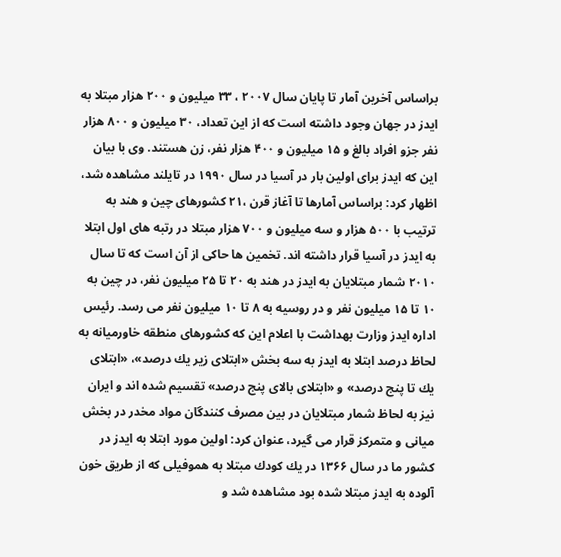براساس آخرين آمار تا پايان سال ۲۰۰۷ ، ۳۳ ميليون و ۲۰۰ هزار مبتلا به ايدز در جهان وجود داشته است كه از اين تعداد، ۳۰ ميليون و ۸۰۰ هزار نفر جزو افراد بالغ و ۱۵ ميليون و ۴۰۰ هزار نفر، زن هستند. وى با بيان اين كه ايدز براى اولين بار در آسيا در سال ۱۹۹۰ در تايلند مشاهده شد، اظهار كرد: براساس آمارها تا آغاز قرن ،۲۱ كشورهاى چين و هند به ترتيب با ۵۰۰ هزار و سه ميليون و ۷۰۰ هزار مبتلا در رتبه هاى اول ابتلا به ايدز در آسيا قرار داشته اند. تخمين ها حاكى از آن است كه تا سال ۲۰۱۰ شمار مبتلايان به ايدز در هند به ۲۰ تا ۲۵ ميليون نفر، در چين به ۱۰ تا ۱۵ ميليون نفر و در روسيه به ۸ تا ۱۰ ميليون نفر مى رسد. رئيس اداره ايدز وزارت بهداشت با اعلام اين كه كشورهاى منطقه خاورميانه به لحاظ درصد ابتلا به ايدز به سه بخش «ابتلاى زير يك درصد»، «ابتلاى يك تا پنج درصد» و «ابتلاى بالاى پنج درصد» تقسيم شده اند و ايران نيز به لحاظ شمار مبتلايان در بين مصرف كنندگان مواد مخدر در بخش ميانى و متمركز قرار مى گيرد، عنوان كرد: اولين مورد ابتلا به ايدز در كشور ما در سال ۱۳۶۶ در يك كودك مبتلا به هموفيلى كه از طريق خون آلوده به ايدز مبتلا شده بود مشاهده شد و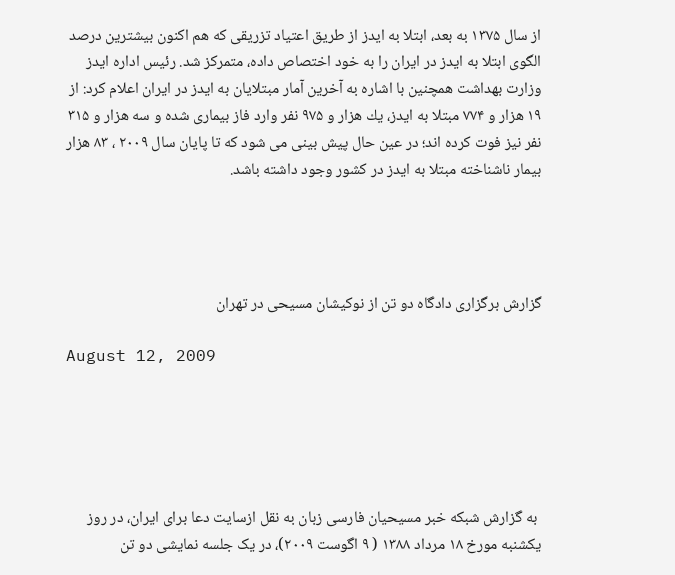از سال ۱۳۷۵ به بعد، ابتلا به ايدز از طريق اعتياد تزريقى كه هم اكنون بيشترين درصد الگوى ابتلا به ايدز در ايران را به خود اختصاص داده، متمركز شد. رئيس اداره ايدز وزارت بهداشت همچنين با اشاره به آخرين آمار مبتلايان به ايدز در ايران اعلام كرد: از ۱۹ هزار و ۷۷۴ مبتلا به ايدز، يك هزار و ۹۷۵ نفر وارد فاز بيمارى شده و سه هزار و ۳۱۵ نفر نيز فوت كرده اند؛ در عين حال پيش بينى مى شود كه تا پايان سال ۲۰۰۹ ، ۸۳ هزار بيمار ناشناخته مبتلا به ايدز در كشور وجود داشته باشد.




گزارش برگزاری دادگاه دو تن از نوكیشان مسیحی در تهران

August 12, 2009





 به گزارش شبكه خبر مسیحیان فارسی زبان به نقل ازسایت دعا برای ایران، در روز یكشنبه مورخ ۱۸ مرداد ۱۳۸۸ ( ۹ اگوست ۲۰۰۹)، در یک جلسه نمایشی دو تن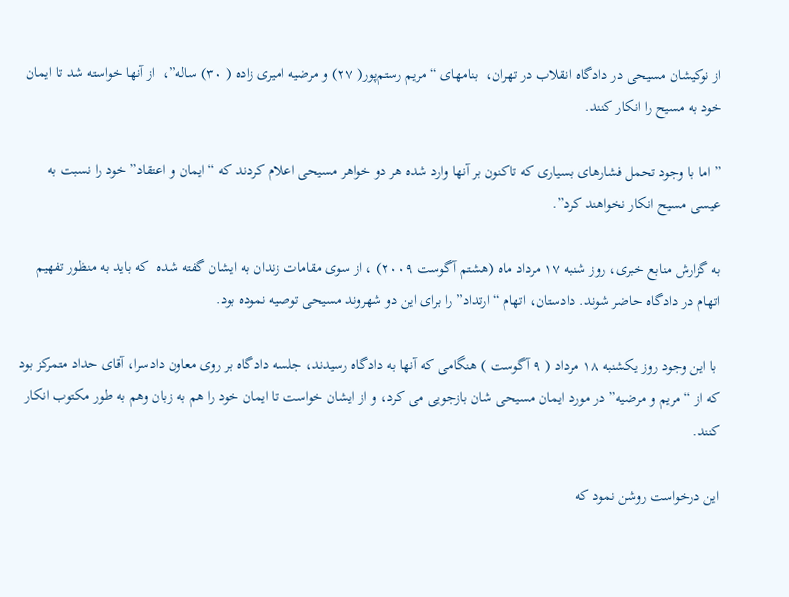از نوكیشان مسیحی در دادگاه انقلاب در تهران،  بنامهای “مریم رستم‌پور( ۲۷) و مرضیه امیری زاده ( ۳۰) ساله”،  از آنها خواسته شد تا ایمان خود به مسیح را انکار کنند.

” اما با وجود تحمل فشار‌های بسیاری که تاكنون بر آنها وارد شده هر دو خواهر مسیحی اعلام کردند که “ایمان و اعتقاد” خود را نسبت به عیسی مسیح انکار نخواهند كرد”.

به گزارش منابع خبری، روز شنبه ۱۷ مرداد ماه (هشتم آگوست ۲۰۰۹) ، از سوی مقامات زندان به ایشان گفته شده  که باید به منظور تفهیم اتهام در دادگاه حاضر شوند. دادستان، اتهام “ارتداد” را برای این دو شهروند مسیحی توصیه نموده بود.

 با این وجود روز یكشنبه ۱۸ مرداد ( ۹ آگوست ) هنگامی که آنها به دادگاه رسیدند، جلسه دادگاه بر روی معاون دادسرا، آقای حداد متمرکز بود که از “مریم و مرضیه” در مورد ایمان مسیحی شان بازجویی می کرد، و از ایشان خواست تا ایمان خود را هم به زبان وهم به طور مکتوب انکار کنند.

این درخواست روشن نمود که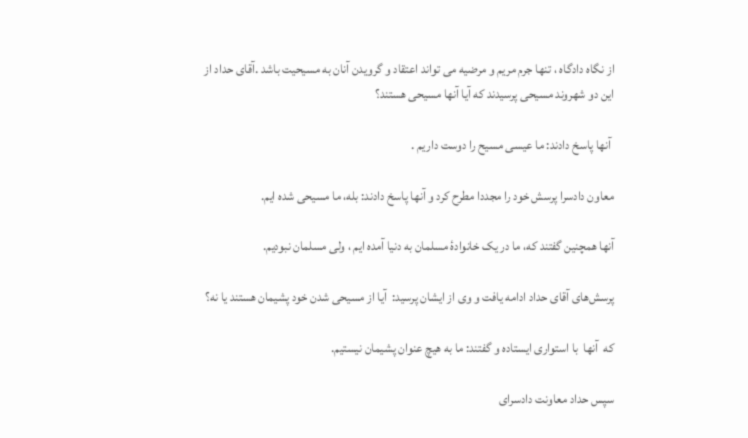از نگاه دادگاه ، تنها جرم مریم و مرضیه می تواند اعتقاد و گرویدن آنان به مسیحیت باشد .آقای حداد از این دو شهروند مسیحی پرسیدند که آیا آنها مسیحی هستند؟

 آنها پاسخ دادند: ما عیسی مسیح را دوست داریم .

معاون دادسرا پرسش خود را مجددا مطرح کرد و آنها پاسخ دادند: بله، ما مسیحی شده ایم.

آنها همچنین گفتند که، ما در یک خانوادهٔ مسلمان به دنیا آمده ایم ، ولی‌ مسلمان نبودیم.

پرسش‌های آقای حداد ادامه یافت و وی از ایشان پرسید:  آیا از مسیحی شدن خود پشیمان هستند یا نه؟

كه  آنها  با استواری ایستاده و گفتند: ما به هیچ عنوان پشیمان نیستیم.

سپس حداد معاونت دادسرای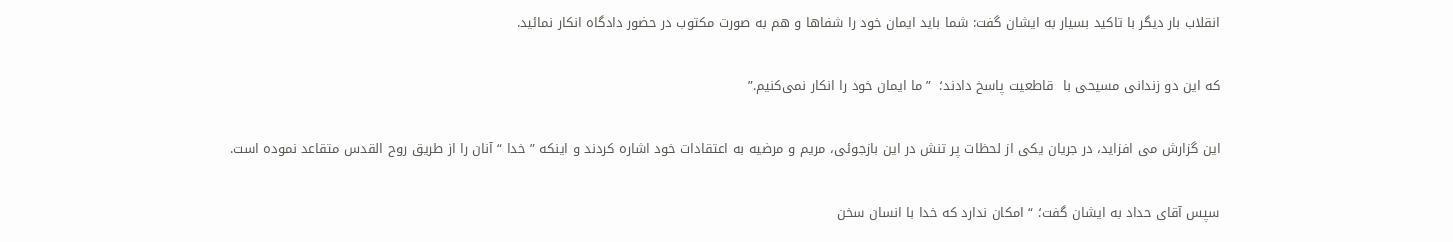انقلاب بار دیگر با تاکید بسیار به ایشان گفت: شما باید ایمان خود را شفاها‌ و هم به صورت مکتوب در حضور دادگاه انکار نمائید.

كه این دو زندانی مسیحی با  قاطعیت پاسخ دادند؛  ”ما ایمان خود را انکار نمی‌‌کنیم.”

این گزارش می افزاید، در جریان یکی‌ از لحظات پر تنش در این بازجوئی، مریم و مرضیه به اعتقادات خود اشاره کردند و اینکه ” خدا “ آنان را از طریق روح القدس متقاعد نموده است.

سپس آقای حداد به ایشان گفت؛ “ امکان ندارد که خدا با انسان سخن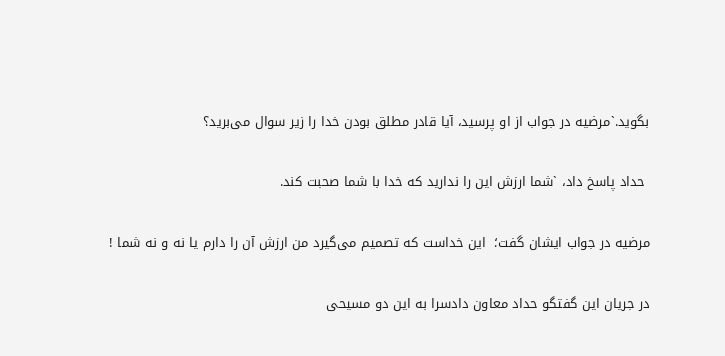بگوید.`مرضیه در جواب از او پرسید، آیا قادر مطلق بودن خدا را زیر سوال می‌‌برید؟

 حداد پاسخ داد، `شما ارزش این را ندارید که خدا با شما صحبت کند.

مرضیه در جواب ایشان گفت؛  این خداست که تصمیم می‌‌گیرد من ارزش آن را دارم یا نه و نه شما !

در جریان این گفتگو حداد معاون دادسرا به این دو مسیحی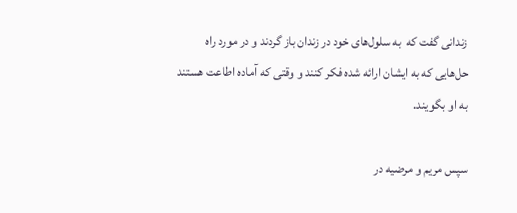زندانی گفت که  به سلول‌های خود در زندان باز گردند و در مورد راه حل‌هایی‌ که به ایشان ارائه شده فکر کنند و وقتی‌ که آماده اطاعت هستند به او بگویند.

سپس مریم و مرضیه در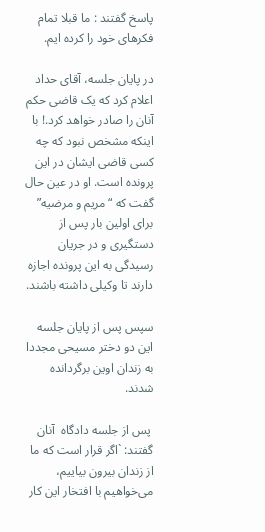پاسخ گفتند : ما قبلا تمام فکر‌های خود را کرده ایم.

در پایان جلسه، آقای حداد اعلام كرد که یک قاضی حکم آنان را صادر خواهد کرد.! با اینکه مشخص نبود که چه کسی‌ قاضی ایشان در این پرونده است. او در عین حال گفت که “مریم و مرضیه” برای اولین بار پس از دستگیری و در جریان رسیدگی به این پرونده اجازه دارند تا وکیلی داشته باشند.

سپس پس از پایان جلسه این دو دختر مسیحی مجددا به زندان اوین برگردانده شدند.

 پس از جلسه دادگاه  آنان گفتند: `اگر قرار است که ما از زندان بیرون بیاییم، می‌‌خواهیم با افتخار این کار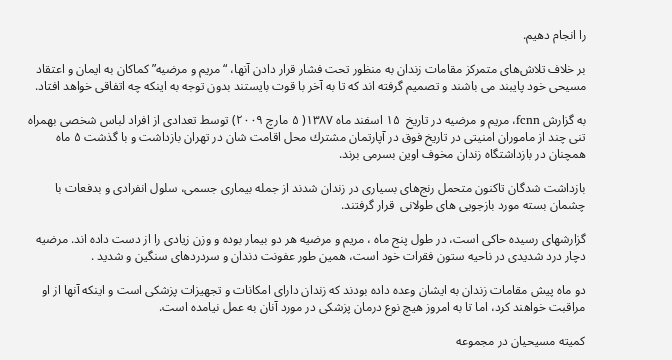را انجام دهیم.

بر خلاف تلاش‌های متمرکز مقامات زندان به منظور تحت فشار قرار دادن آنها، “مریم و مرضیه” کماکان به ایمان و اعتقاد مسیحی خود پایبند می باشند و تصمیم گرفته اند که تا به آخر با قوت بایستند بدون توجه به اینکه چه اتفاقی‌ خواهد افتاد.

به گزارش fcnn، مریم و مرضیه در تاریخ  ۱۵ اسفند ماه ۱۳۸۷( ۵ مارچ ۲۰۰۹) توسط تعدادی از افراد لباس شخصی بهمراه تنی چند از ماموران امنیتی در تاریخ فوق در آپارتمان مشترك محل اقامت شان در تهران بازداشت و با گذشت ۵ ماه همچنان در بازداشتگاه زندان مخوف اوین بسرمی برند.

بازداشت شدگان تاكنون متحمل رنج‌های بسیاری در زندان شدند از جمله بیماری جسمی‌، سلول انفرادی و بدفعات با چشمان بسته مورد بازجویی های طولانی  قرار گرفتند.

گزارشهای رسیده حاكی است، در طول پنج ماه ، مریم و مرضیه هر دو بیمار بوده و وزن زیادی را از دست داده اند. مرضیه دچار درد شدیدی در ناحیه ستون فقرات خود است، همین طور عفونت دندان و سردرد‌های سنگین و شدید .

دو ماه پیش مقامات زندان به ایشان وعده داده بودند که زندان دارای امکانات و تجهیزات پزشکی‌ است و اینکه آنها از او مراقبت خواهند کرد، اما تا به امروز هیچ نوع درمان پزشکی‌ در مورد آنان به عمل نیامده است.

كمیته مسیحیان در مجموعه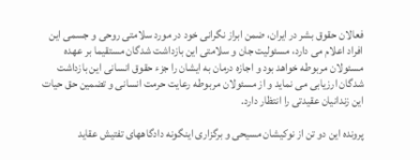فعالان حقوق بشر در ایران، ضمن ابراز نگرانی خود در مورد سلامتی روحی و جسمی این افراد اعلام می دارد، مسئولیت جان و سلامتی این بازداشت شدگان مستقیما بر عهده مسئولان مربوطه خواهد بود و اجازه درمان به ایشان را جزء حقوق انسانی این بازداشت شدگان ارزیابی می نماید و از مسئولان مربوطه رعایت حرمت انسانی و تضمین حق حیات این زندانیان عقیدتی را انتظار دارد.

پرونده این دو تن از نوكیشان مسیحی و برگزاری اینگونه دادگاههای تفتیش عقاید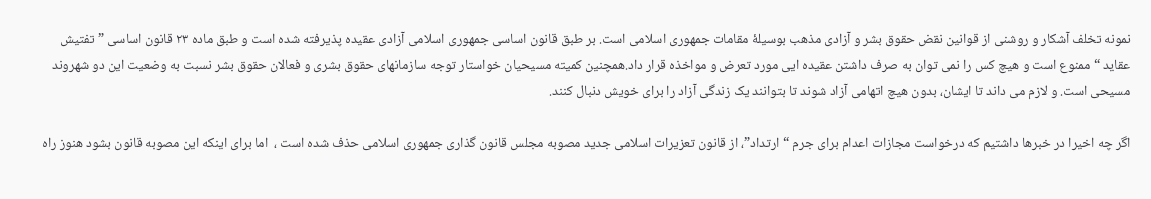نمونه‌ تخلف آشکار و روشنی از قوانین نقض حقوق بشر و آزادی مذهب بوسیلهٔ مقامات جمهوری اسلامی‌ است. بر طبق قانون اساسی جمهوری اسلامی آزادی عقیده پذیرفته شده است و طبق ماده ۲۳ قانون اساسی ” تفتیش عقاید “ ممنوع است و هیچ كس را نمی توان به صرف داشتن عقیده ایی مورد تعرض و مواخذه قرار داد.همچنین كمیته مسیحیان خواستار توجه سازمانهای حقوق بشری و فعالان حقوق بشر نسبت به وضعیت این دو شهروند مسیحی است. و لازم می داند تا ایشان، بدون هیچ اتهامی آزاد شوند تا بتوانند یک زندگی‌ آزاد را برای خویش دنبال کنند.

اگر چه اخیرا در خبرها داشتیم که درخواست مجازات اعدام برای جرم “ارتداد”، از قانون تعزیرات اسلامی جدید مصوبه مجلس قانون گذاری جمهوری اسلامی حذف شده است ،  اما برای اینکه این مصوبه قانون بشود هنوز راه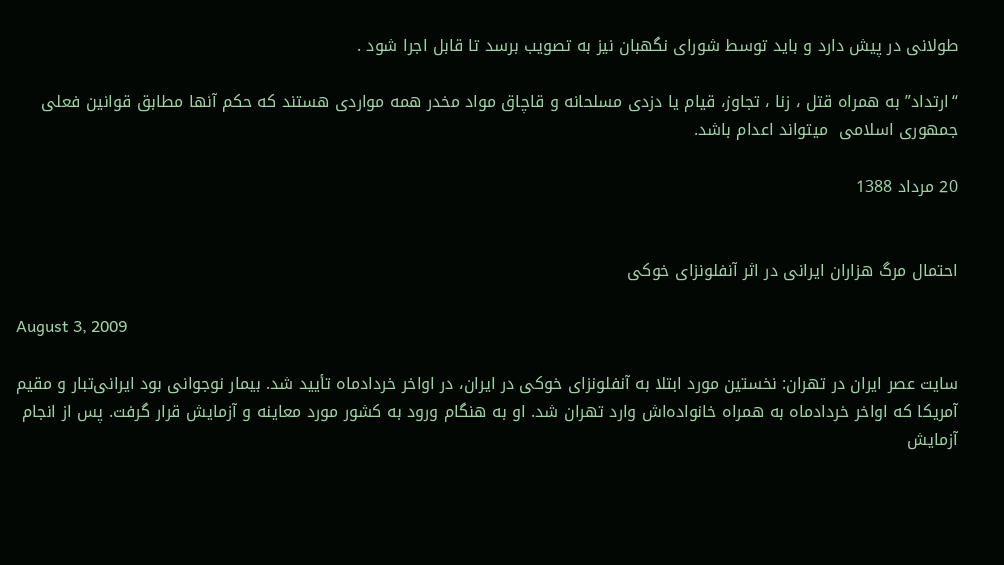طولانی در پیش دارد و باید توسط شورای نگهبان نیز به تصویب برسد تا قابل اجرا شود .

“ارتداد” به همراه قتل ، زنا ، تجاوز، قیام یا دزدی مسلحانه و قاچاق مواد مخدر همه مواردی هستند که حکم آنها مطابق قوانین فعلی جمهوری اسلامی  میتواند اعدام باشد.

20 مرداد 1388


احتمال مرگ هزاران ایرانی در اثر آنفلونزای خوکی

August 3, 2009

سایت عصر ایران در تهران: نخستین مورد ابتلا به آنفلونزای خوکی در ایران، در اواخر خردادماه تأیید شد. بیمار نوجوانی بود ایرانی‌تبار و مقیم آمریکا که اواخر خردادماه به همراه خانواده‌اش وارد تهران شد. او به هنگام ورود به کشور مورد معاینه و آزمایش قرار گرفت. پس از انجام آزمایش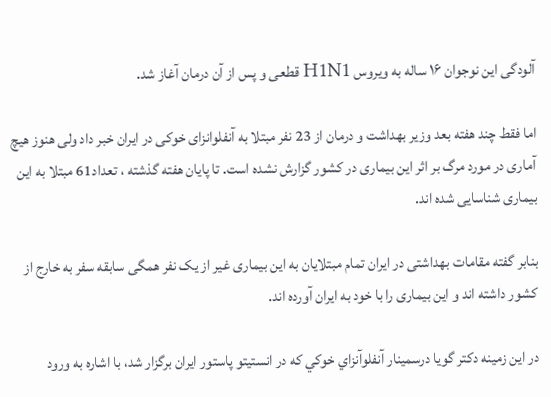آلودگی این نوجوان ۱۶ ساله به ویروس H1N1 قطعی و پس از آن درمان آغاز شد.

اما فقط چند هفته بعد وزیر بهداشت و درمان از 23 نفر مبتلا به آنفلوانزای خوکی در ایران خبر داد ولی هنوز هیچ آماری در مورد مرگ بر اثر این بیماری در کشور گزارش نشده است. تا پایان هفته گذشته ، تعداد61 مبتلا به این بیماری شناسایی شده اند.

بنابر گفته مقامات بهداشتی در ایران تمام مبتلایان به این بیماری غیر از یک نفر همگی سابقه سفر به خارج از کشور داشته اند و این بیماری را با خود به ایران آورده اند.

در این زمینه دكتر گويا درسمينار آنفلوآنزاي خوكي که در انستيتو پاستور ايران برگزار شد، با اشاره به ورود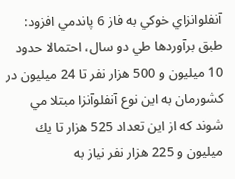آنفلوانزاي خوكي به فاز 6 پاندمي افزود: طبق برآوردها طي دو سال، احتمالا حدود 10 ميليون و 500 هزار نفر تا 24 ميليون در كشورمان به اين نوع آنفلوآنزا مبتلا مي شوند که از اين تعداد 525 هزار تا يك ميليون و 225 هزار نفر نياز به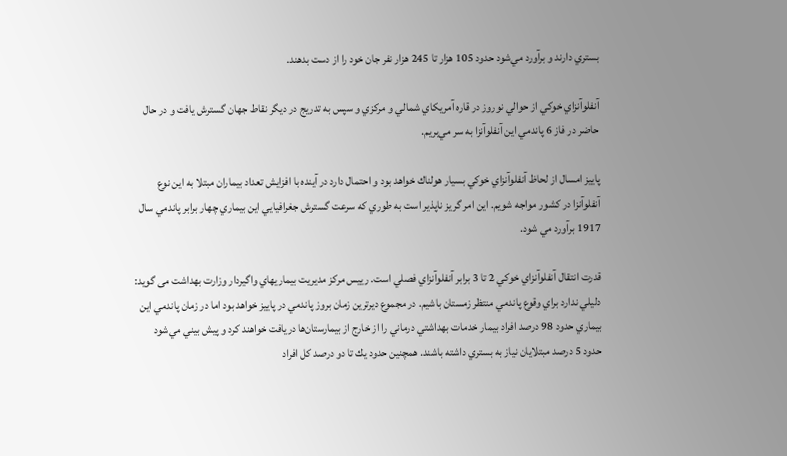بستري دارند و برآورد مي‌شود حدود 105 هزار تا 245 هزار نفر جان خود را از دست بدهند.

آنفلوآنزاي خوكي از حوالي نوروز در قاره آمريكاي شمالي و مركزي و سپس به تدريج در ديگر نقاط جهان گسترش يافت و در حال حاضر در فاز 6 پاندمي اين آنفلوآنزا به سر مي‌بريم.

پاييز امسال از لحاظ آنفلوآنزاي خوكي بسيار هولناك خواهد بود و احتمال دارد در آينده با افزايش تعداد بيماران مبتلا به اين نوع آنفلوآنزا در كشور مواجه شويم. اين امر گريز ناپذير است به طوري که سرعت گسترش جغرافيايي اين بيماري چهار برابر پاندمي سال 1917 برآورد مي شود.

قدرت انتقال آنفلوآنزاي خوكي 2 تا 3 برابر آنفلوآنزاي فصلي است. رييس مركز مديريت بيماريهاي واگيردار وزارت بهداشت می گوید: دليلي ندارد براي وقوع پاندمي منتظر زمستان باشيم. در مجموع ديرترين زمان بروز پاندمي در پاييز خواهد بود اما در زمان پاندمي اين بيماري حدود 98 درصد افراد بيمار خدمات بهداشتي درماني را از خارج از بيمارستان‌ها دريافت خواهند كرد و پيش بيني مي‌شود حدود 5 درصد مبتلايان نياز به بستري داشته باشند. همچنين حدود يك تا دو درصد كل افراد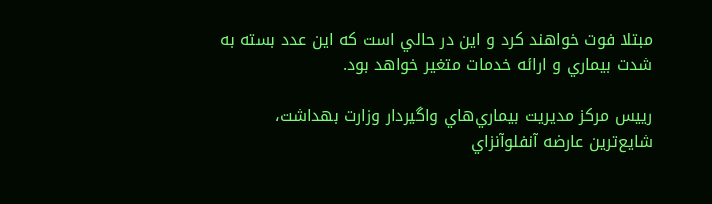مبتلا فوت خواهند كرد و اين در حالي است كه اين عدد بسته به شدت بيماري و ارائه خدمات متغير خواهد بود.

رييس مركز مديريت بيماري‌هاي واگيردار وزارت بهداشت، شايع‌ترين عارضه آنفلوآنزاي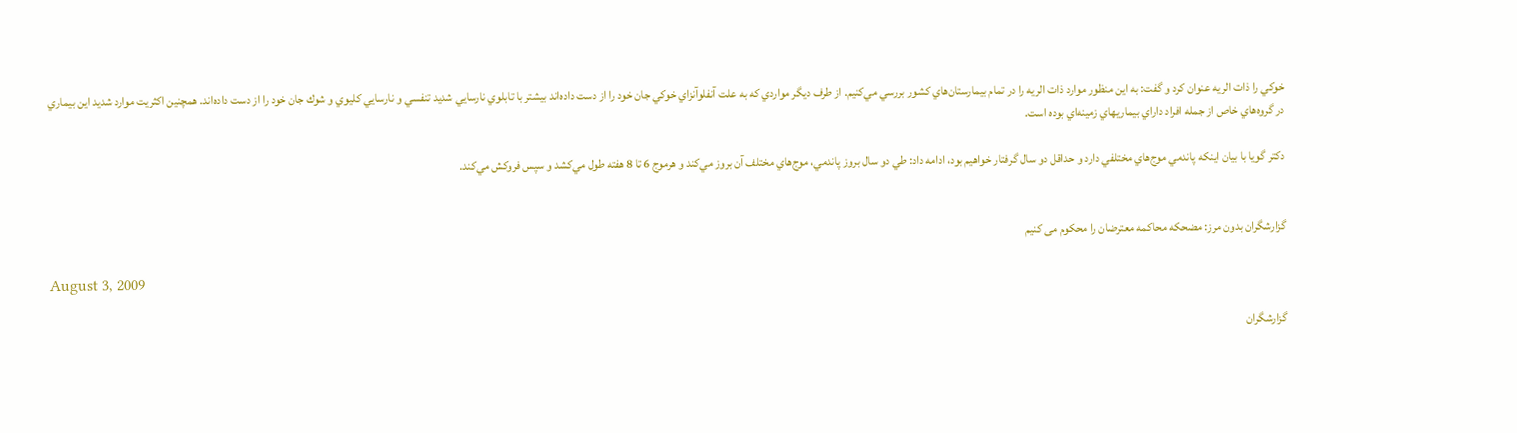خوكي را ذات الريه عنوان كرد و گفت: به اين منظور موارد ذات الريه را در تمام بيمارستان‌هاي كشور بررسي مي‌كنيم. از طرف ديگر مواردي كه به علت آنفلوآنزاي خوكي جان خود را از دست داده‌اند بيشتر با تابلوي نارسايي شديد تنفسي و نارسايي كليوي و شوك جان خود را از دست داده‌اند. همچنين اكثريت موارد شديد اين بيماري در گروه‌هاي خاص از جمله افراد داراي بيماريهاي زمينه‌اي بوده است.

دكتر گويا با بيان اينكه پاندمي موج‌هاي مختلفي دارد و حداقل دو سال گرفتار خواهيم بود، ادامه داد: طي دو سال بروز پاندمي، موج‌هاي مختلف آن بروز مي‌كند و هرموج 6 تا 8 هفته طول مي‌كشد و سپس فروكش مي‌كند.


گزارشگران بدون مرز: مضحکه محاکمه معترضان را محکوم می کنیم

August 3, 2009

گزارشگران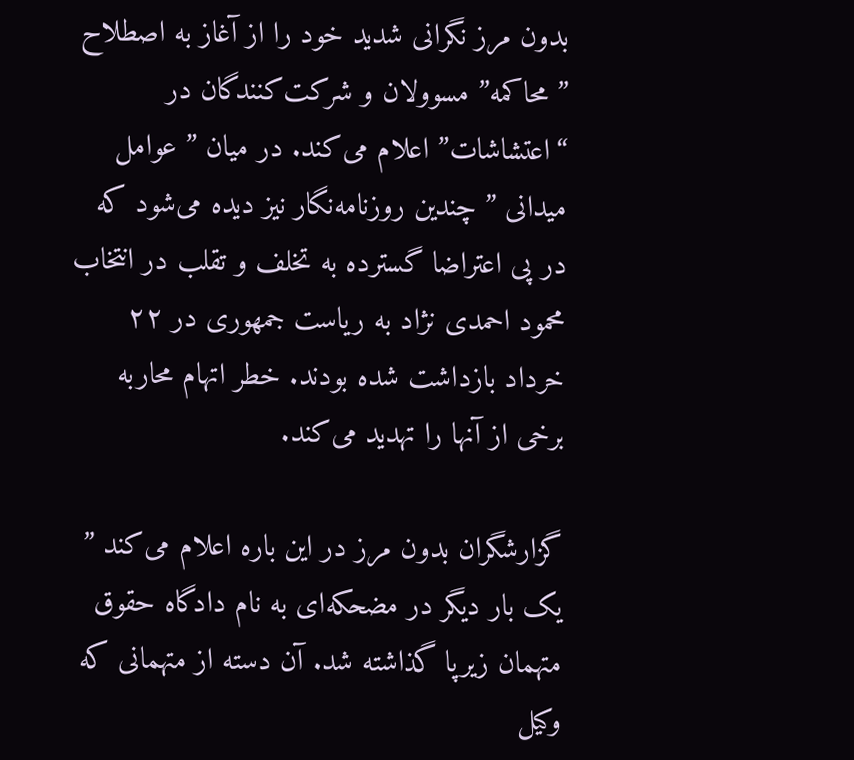بدون مرز نگرانی شدید خود را از آغاز به اصطلاح ” محاکمه” مسوولان و شرکت‌کنندگان در “اعتشاشات” اعلام می‌کند. در میان ” عوامل میدانی ” چندین روزنامه‌نگار نیز دیده می‌شود که در پی اعتراضا گسترده به تخلف و تقلب در انتخاب محمود احمدی نژاد به ریاست جمهوری در ٢٢ خرداد بازداشت شده بودند. خطر اتهام محاربه برخی از آنها را تهدید می‌کند.

گزارشگران بدون مرز در این باره اعلام می‌کند ” یک بار دیگر در مضحکه‌ای به نام دادگاه حقوق متهمان زیرپا گذاشته شد. آن دسته از متهمانی که وکیل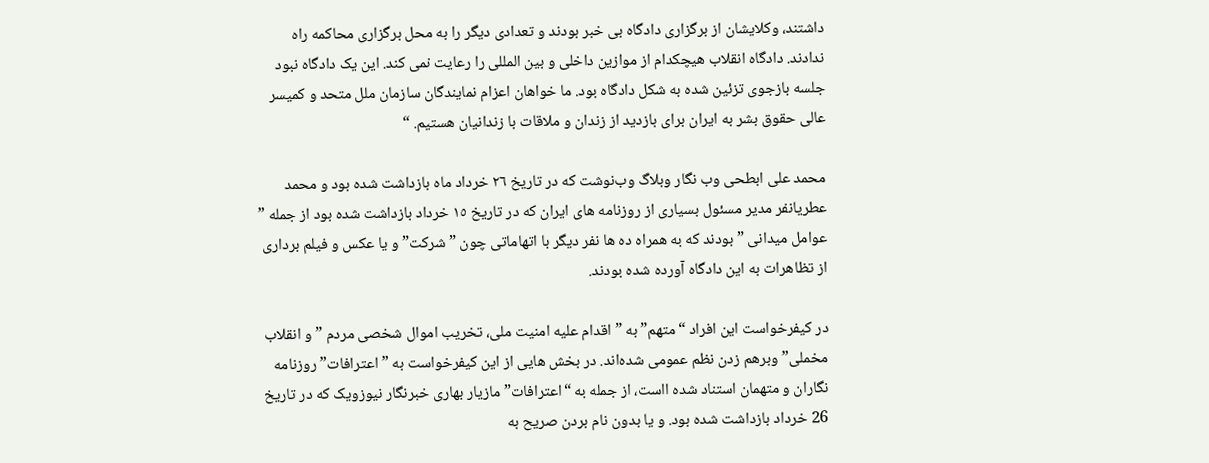داشتند، وکلایشان از برگزاری دادگاه بی خبر بودند و تعدادی دیگر را به محل برگزاری محاکمه راه ندادند. دادگاه انقلاب هیچکدام از موازین داخلی و بین المللی را رعایت نمی کند. این یک دادگاه نبود جلسه بازجوی تزئین شده به شکل دادگاه بود. ما خواهان اعزام نمایندگان سازمان ملل متحد و کمیسر عالی حقوق بشر به ایران برای بازدید از زندان و ملاقات با زندانیان هستیم. “

محمد علی ابطحی وب نگار وبلاگ وب‌نوشت که در تاریخ ٢٦ خرداد ماه بازداشت شده بود و محمد عطریانفر مدیر مسئول بسیاری از روزنامه های ایران که در تاریخ ١٥ خرداد بازداشت شده بود از جمله ” عوامل میدانی ” بودند که به همراه ده ها نفر دیگر با اتهاماتی چون ” شرکت” و یا عکس و فیلم برداری از تظاهرات به این دادگاه آورده شده بودند.

در کیفرخواست این افراد “متهم” به ” اقدام علیه امنیت ملی، تخریب اموال شخصی مردم ” و انقلاب مخملی” وبرهم زدن نظم عمومی شده‌اند. در بخش هایی از این کیفرخواست به ” اعترافات” روزنامه نگاران و متهمان استناد شده ااست، از جمله به “اعترافات” مازیار بهاری خبرنگار نیوزویک که در تاریخ 26 خرداد بازداشت شده بود. و یا بدون نام بردن صریح به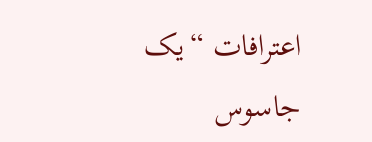اعترافات “یک جاسوس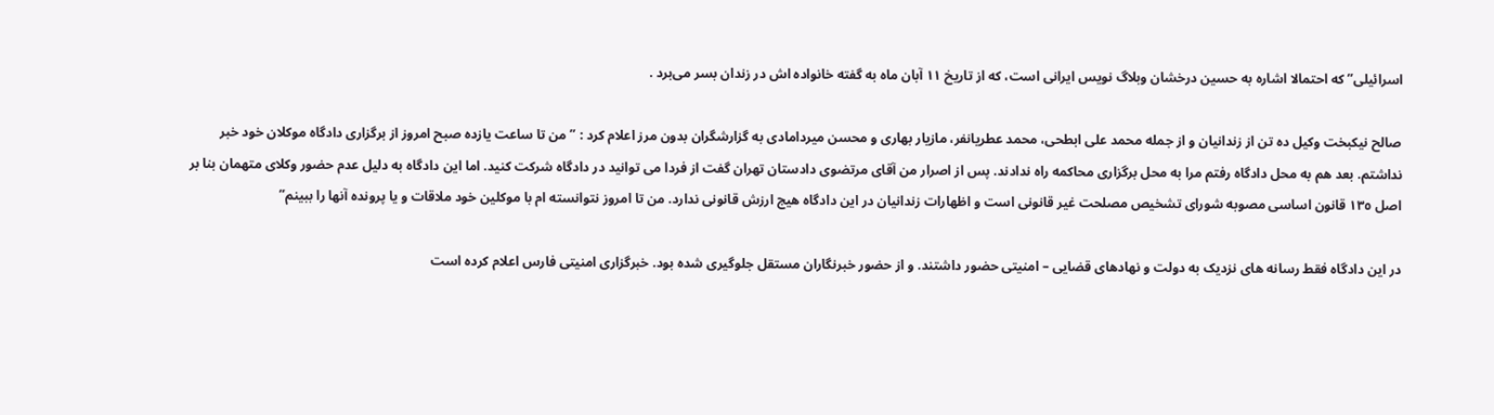اسرائیلی” که احتمالا اشاره به حسین درخشان وبلاگ نویس ایرانی است، که از تاریخ ١١ آبان ماه به گفته خانواده اش در زندان بسر می‌برد .

صالح نیکبخت وکیل ده تن از زندانیان و از جمله محمد علی ابطحی، محمد عطریانفر، مازیار بهاری و محسن میردامادی به گزارشگران بدون مرز اعلام کرد : ” من تا ساعت یازده صبح امروز از برگزاری دادگاه موکلان خود خبر نداشتم. بعد هم به محل دادگاه رفتم مرا به محل برگزاری محاکمه راه ندادند. پس از اصرار من آقای مرتضوی دادستان تهران گفت از فردا می توانید در دادگاه شرکت کنید. اما این دادگاه به دلیل عدم حضور وکلای متهمان بنا بر اصل ١٣٥ قانون اساسی مصوبه شورای تشخیص مصلحت غیر قانونی است و اظهارات زندانیان در این دادگاه هیج ارزش قانونی ندارد. من تا امروز نتوانسته ام با موکلین خود ملاقات و یا پرونده آنها را ببینم”

در این دادگاه فقط رسانه های نزدیک به دولت و نهادهای قضایی – امنیتی حضور داشتند. و از حضور خبرنگاران مستقل جلوگیری شده بود. خبرگزاری امنیتی فارس اعلام کرده است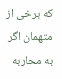که برخی از متهمان اگر به محاربه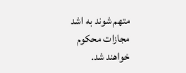متهم شوند به اشد مجازات محکوم خواهند شد.